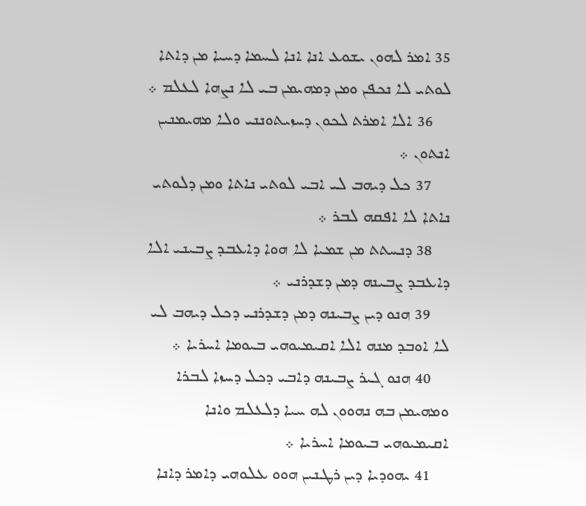35 ܐܡܪ ܠܗܘܢ ܝܫܘܥ ܐܢܐ ܐܢܐ ܠܚܡܐ ܕܚܝܐ ܡܢ ܕܐܬܐ ܠܘܬܝ ܠܐ ܢܟܦܢ ܘܡܢ ܕܡܗܝܡܢ ܒܝ ܠܐ ܢܨܗܐ ܠܥܠܡ ܀
    36 ܐܠܐ ܐܡܪܬ ܠܟܘܢ ܕܚܙܝܬܘܢܢܝ ܘܠܐ ܡܗܝܡܢܝܢ ܐܢܬܘܢ ܀
    37 ܟܠ ܕܝܗܒ ܠܝ ܐܒܝ ܠܘܬܝ ܢܐܬܐ ܘܡܢ ܕܠܘܬܝ ܢܐܬܐ ܠܐ ܐܦܩܗ ܠܒܪ ܀
    38 ܕܢܚܬܬ ܡܢ ܫܡܝܐ ܠܐ ܗܘܐ ܕܐܥܒܕ ܨܒܝܢܝ ܐܠܐ ܕܐܥܒܕ ܨܒܝܢܗ ܕܡܢ ܕܫܕܪܢܝ ܀
    39 ܗܢܘ ܕܝܢ ܨܒܝܢܗ ܕܡܢ ܕܫܕܪܢܝ ܕܟܠ ܕܝܗܒ ܠܝ ܠܐ ܐܘܒܕ ܡܢܗ ܐܠܐ ܐܩܝܡܝܘܗܝ ܒܝܘܡܐ ܐܚܪܝܐ ܀
    40 ܗܢܘ ܓܝܪ ܨܒܝܢܗ ܕܐܒܝ ܕܟܠ ܕܚܙܐ ܠܒܪܐ ܘܡܗܝܡܢ ܒܗ ܢܗܘܘܢ ܠܗ ܚܝܐ ܕܠܥܠܡ ܘܐܢܐ ܐܩܝܡܝܘܗܝ ܒܝܘܡܐ ܐܚܪܝܐ ܀
    41 ܝܗܘܕܝܐ ܕܝܢ ܪܛܢܝܢ ܗܘܘ ܥܠܘܗܝ ܕܐܡܪ ܕܐܢܐ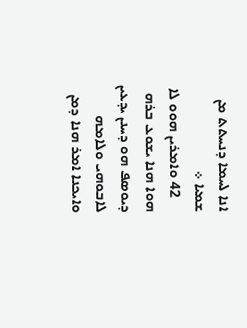ܐܢܐ ܠܚܡܐ ܕܢܚܬܬ ܡܢ ܫܡܝܐ ܀
    42 ܘܐܡܪܝܢ ܗܘܘ ܠܐ ܗܘܐ ܗܢܐ ܝܫܘܥ ܒܪܗ ܕܝܘܤܦ ܗܘ ܕܚܢܢ ܝܕܥܝܢ ܠܐܒܘܗܝ ܘܠܐܡܗ ܘܐܝܟܢܐ ܐܡܪ ܗܢܐ ܕܡܢ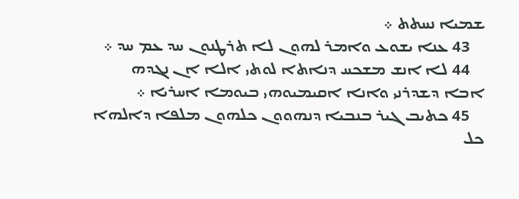ܫܡܝܐ ܢܚܬܬ ܀
    43 ܥܢܐ ܝܫܘܥ ܘܐܡܪ ܠܗܘܢ ܠܐ ܬܪܛܢܘܢ ܚܕ ܥܡ ܚܕ ܀
    44 ܠܐ ܐܢܫ ܡܫܟܚ ܕܢܐܬܐ ܠܘܬܝ ܐܠܐ ܐܢ ܢܓܕܗ ܐܒܐ ܕܫܕܪܢܝ ܘܐܢܐ ܐܩܝܡܝܘܗܝ ܒܝܘܡܐ ܐܚܪܝܐ ܀
    45 ܟܬܝܒ ܓܝܪ ܒܢܒܝܐ ܕܢܗܘܘܢ ܟܠܗܘܢ ܡܠܦܐ ܕܐܠܗܐ ܟܠ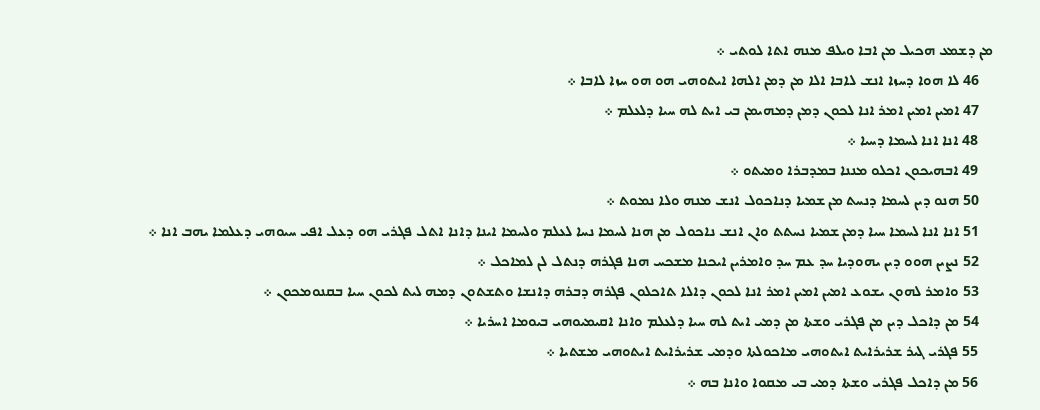ܡܢ ܕܫܡܥ ܗܟܝܠ ܡܢ ܐܒܐ ܘܝܠܦ ܡܢܗ ܐܬܐ ܠܘܬܝ ܀
    46 ܠܐ ܗܘܐ ܕܚܙܐ ܐܢܫ ܠܐܒܐ ܐܠܐ ܡܢ ܕܡܢ ܐܠܗܐ ܐܝܬܘܗܝ ܗܘ ܗܘ ܚܙܐ ܠܐܒܐ ܀
    47 ܐܡܝܢ ܐܡܝܢ ܐܡܪ ܐܢܐ ܠܟܘܢ ܕܡܢ ܕܡܗܝܡܢ ܒܝ ܐܝܬ ܠܗ ܚܝܐ ܕܠܥܠܡ ܀
    48 ܐܢܐ ܐܢܐ ܠܚܡܐ ܕܚܝܐ ܀
    49 ܐܒܗܝܟܘܢ ܐܟܠܘ ܡܢܢܐ ܒܡܕܒܪܐ ܘܡܝܬܘ ܀
    50 ܗܢܘ ܕܝܢ ܠܚܡܐ ܕܢܚܬ ܡܢ ܫܡܝܐ ܕܢܐܟܘܠ ܐܢܫ ܡܢܗ ܘܠܐ ܢܡܘܬ ܀
    51 ܐܢܐ ܐܢܐ ܠܚܡܐ ܚܝܐ ܕܡܢ ܫܡܝܐ ܢܚܬܬ ܘܐܢ ܐܢܫ ܢܐܟܘܠ ܡܢ ܗܢܐ ܠܚܡܐ ܢܚܐ ܠܥܠܡ ܘܠܚܡܐ ܐܝܢܐ ܕܐܢܐ ܐܬܠ ܦܓܪܝ ܗܘ ܕܥܠ ܐܦܝ ܚܝܘܗܝ ܕܥܠܡܐ ܝܗܒ ܐܢܐ ܀
    52 ܢܨܝܢ ܗܘܘ ܕܝܢ ܝܗܘܕܝܐ ܚܕ ܥܡ ܚܕ ܘܐܡܪܝܢ ܐܝܟܢܐ ܡܫܟܚ ܗܢܐ ܦܓܪܗ ܕܢܬܠ ܠܢ ܠܡܐܟܠ ܀
    53 ܘܐܡܪ ܠܗܘܢ ܝܫܘܥ ܐܡܝܢ ܐܡܝܢ ܐܡܪ ܐܢܐ ܠܟܘܢ ܕܐܠܐ ܬܐܟܠܘܢ ܦܓܪܗ ܕܒܪܗ ܕܐܢܫܐ ܘܬܫܬܘܢ ܕܡܗ ܠܝܬ ܠܟܘܢ ܚܝܐ ܒܩܢܘܡܟܘܢ ܀
    54 ܡܢ ܕܐܟܠ ܕܝܢ ܡܢ ܦܓܪܝ ܘܫܬܐ ܡܢ ܕܡܝ ܐܝܬ ܠܗ ܚܝܐ ܕܠܥܠܡ ܘܐܢܐ ܐܩܝܡܝܘܗܝ ܒܝܘܡܐ ܐܚܪܝܐ ܀
    55 ܦܓܪܝ ܓܝܪ ܫܪܝܪܐܝܬ ܐܝܬܘܗܝ ܡܐܟܘܠܬܐ ܘܕܡܝ ܫܪܝܪܐܝܬ ܐܝܬܘܗܝ ܡܫܬܝܐ ܀
    56 ܡܢ ܕܐܟܠ ܦܓܪܝ ܘܫܬܐ ܕܡܝ ܒܝ ܡܩܘܐ ܘܐܢܐ ܒܗ ܀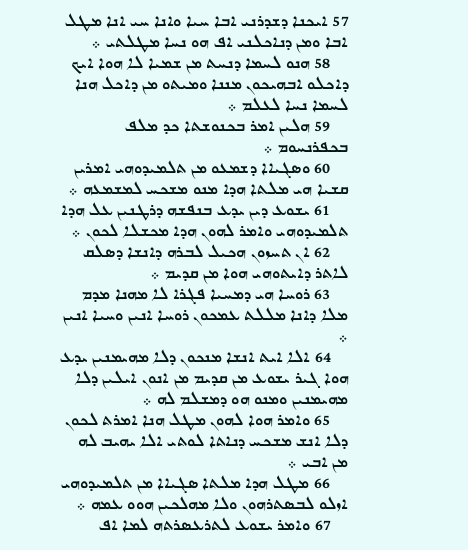57 ܐܝܟܢܐ ܕܫܕܪܢܝ ܐܒܐ ܚܝܐ ܘܐܢܐ ܚܝ ܐܢܐ ܡܛܠ ܐܒܐ ܘܡܢ ܕܢܐܟܠܢܝ ܐܦ ܗܘ ܢܚܐ ܡܛܠܬܝ ܀
    58 ܗܢܘ ܠܚܡܐ ܕܢܚܬ ܡܢ ܫܡܝܐ ܠܐ ܗܘܐ ܐܝܟ ܕܐܟܠܘ ܐܒܗܝܟܘܢ ܡܢܢܐ ܘܡܝܬܘ ܡܢ ܕܐܟܠ ܗܢܐ ܠܚܡܐ ܢܚܐ ܠܥܠܡ ܀
    59 ܗܠܝܢ ܐܡܪ ܒܟܢܘܫܬܐ ܟܕ ܡܠܦ ܒܟܦܪܢܚܘܡ ܀
    60 ܘܤܓܝܐܐ ܕܫܡܥܘ ܡܢ ܬܠܡܝܕܘܗܝ ܐܡܪܝܢ ܩܫܝܐ ܗܝ ܡܠܬܐ ܗܕܐ ܡܢܘ ܡܫܟܚ ܠܡܫܡܥܗ ܀
    61 ܝܫܘܥ ܕܝܢ ܝܕܥ ܒܢܦܫܗ ܕܪܛܢܝܢ ܥܠ ܗܕܐ ܬܠܡܝܕܘܗܝ ܘܐܡܪ ܠܗܘܢ ܗܕܐ ܡܟܫܠܐ ܠܟܘܢ ܀
    62 ܐܢ ܬܚܙܘܢ ܗܟܝܠ ܠܒܪܗ ܕܐܢܫܐ ܕܤܠܩ ܠܐܬܪ ܕܐܝܬܘܗܝ ܗܘܐ ܡܢ ܩܕܝܡ ܀
    63 ܪܘܚܐ ܗܝ ܕܡܚܝܐ ܦܓܪܐ ܠܐ ܡܗܢܐ ܡܕܡ ܡܠܐ ܕܐܢܐ ܡܠܠܬ ܥܡܟܘܢ ܪܘܚܐ ܐܢܝܢ ܘܚܝܐ ܐܢܝܢ ܀
    64 ܐܠܐ ܐܝܬ ܐܢܫܐ ܡܢܟܘܢ ܕܠܐ ܡܗܝܡܢܝܢ ܝܕܥ ܗܘܐ ܓܝܪ ܝܫܘܥ ܡܢ ܩܕܝܡ ܡܢ ܐܢܘܢ ܐܝܠܝܢ ܕܠܐ ܡܗܝܡܢܝܢ ܘܡܢܘ ܗܘ ܕܡܫܠܡ ܠܗ ܀
    65 ܘܐܡܪ ܗܘܐ ܠܗܘܢ ܡܛܠ ܗܢܐ ܐܡܪܬ ܠܟܘܢ ܕܠܐ ܐܢܫ ܡܫܟܚ ܕܢܐܬܐ ܠܘܬܝ ܐܠܐ ܝܗܝܒ ܠܗ ܡܢ ܐܒܝ ܀
    66 ܡܛܠ ܗܕܐ ܡܠܬܐ ܤܓܝܐܐ ܡܢ ܬܠܡܝܕܘܗܝ ܐܙܠܘ ܠܒܤܬܪܗܘܢ ܘܠܐ ܡܗܠܟܝܢ ܗܘܘ ܥܡܗ ܀
    67 ܘܐܡܪ ܝܫܘܥ ܠܬܪܥܤܪܬܗ ܠܡܐ ܐܦ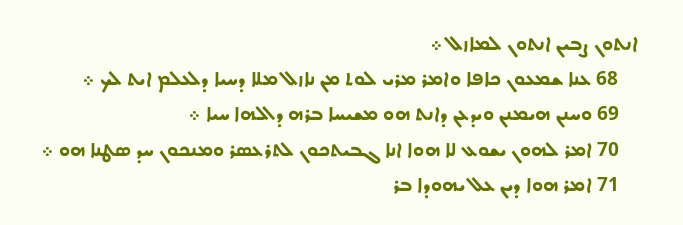ܐܢܬܘܢ ܨܒܝܢ ܐܢܬܘܢ ܠܡܐܙܠ ܀
    68 ܥܢܐ ܫܡܥܘܢ ܟܐܦܐ ܘܐܡܪ ܡܪܝ ܠܘܬ ܡܢ ܢܐܙܠ ܡܠܐ ܕܚܝܐ ܕܠܥܠܡ ܐܝܬ ܠܟ ܀
    69 ܘܚܢܢ ܗܝܡܢܢ ܘܝܕܥܢ ܕܐܢܬ ܗܘ ܡܫܝܚܐ ܒܪܗ ܕܐܠܗܐ ܚܝܐ ܀
    70 ܐܡܪ ܠܗܘܢ ܝܫܘܥ ܠܐ ܗܘܐ ܐܢܐ ܓܒܝܬܟܘܢ ܠܬܪܥܤܪ ܘܡܢܟܘܢ ܚܕ ܤܛܢܐ ܗܘ ܀
    71 ܐܡܪ ܗܘܐ ܕܝܢ ܥܠ ܝܗܘܕܐ ܒܪ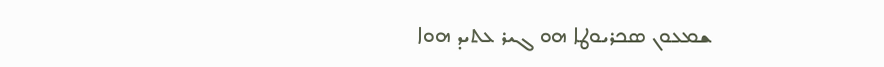ܫܡܥܘܢ ܤܟܪܝܘܛܐ ܗܘ ܓܝܪ ܥܬܝܕ ܗܘܐ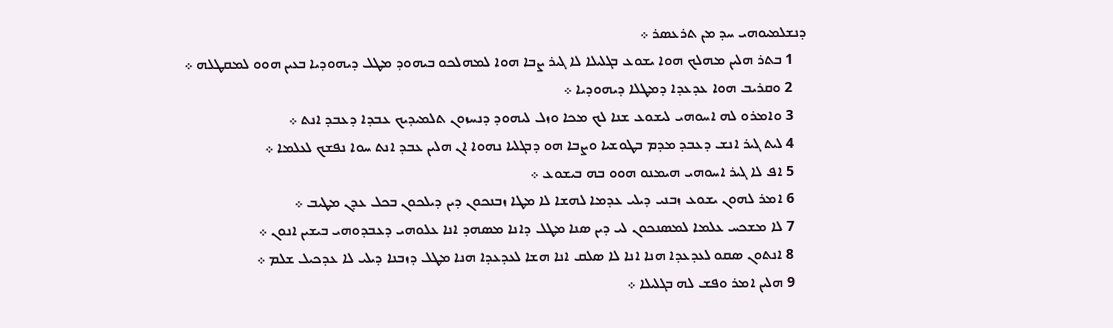ܕܢܫܠܡܝܘܗܝ ܚܕ ܡܢ ܬܪܥܤܪ ܀
    1 ܒܬܪ ܗܠܝܢ ܡܗܠܟ ܗܘܐ ܝܫܘܥ ܒܓܠܝܠܐ ܠܐ ܓܝܪ ܨܒܐ ܗܘܐ ܠܡܗܠܟܘ ܒܝܗܘܕ ܡܛܠ ܕܝܗܘܕܝܐ ܒܥܝܢ ܗܘܘ ܠܡܩܛܠܗ ܀
    2 ܘܩܪܝܒ ܗܘܐ ܥܕܥܕܐ ܕܡܛܠܐ ܕܝܗܘܕܝܐ ܀
    3 ܘܐܡܪܘ ܠܗ ܐܚܘܗܝ ܠܝܫܘܥ ܫܢܐ ܠܟ ܡܟܐ ܘܙܠ ܠܝܗܘܕ ܕܢܚܙܘܢ ܬܠܡܝܕܝܟ ܥܒܕܐ ܕܥܒܕ ܐܢܬ ܀
    4 ܠܝܬ ܓܝܪ ܐܢܫ ܕܥܒܕ ܡܕܡ ܒܛܘܫܝܐ ܘܨܒܐ ܗܘ ܕܒܓܠܝܐ ܢܗܘܐ ܐܢ ܗܠܝܢ ܥܒܕ ܐܢܬ ܚܘܐ ܢܦܫܟ ܠܥܠܡܐ ܀
    5 ܐܦ ܠܐ ܓܝܪ ܐܚܘܗܝ ܗܝܡܢܘ ܗܘܘ ܒܗ ܒܝܫܘܥ ܀
    6 ܐܡܪ ܠܗܘܢ ܝܫܘܥ ܙܒܢܝ ܕܝܠܝ ܥܕܡܐ ܠܗܫܐ ܠܐ ܡܛܐ ܙܒܢܟܘܢ ܕܝܢ ܕܝܠܟܘܢ ܒܟܠ ܥܕܢ ܡܛܝܒ ܀
    7 ܠܐ ܡܫܟܚ ܥܠܡܐ ܠܡܤܢܟܘܢ ܠܝ ܕܝܢ ܤܢܐ ܡܛܠ ܕܐܢܐ ܡܤܗܕ ܐܢܐ ܥܠܘܗܝ ܕܥܒܕܘܗܝ ܒܝܫܝܢ ܐܢܘܢ ܀
    8 ܐܢܬܘܢ ܤܩܘ ܠܥܕܥܕܐ ܗܢܐ ܐܢܐ ܠܐ ܤܠܩ ܐܢܐ ܗܫܐ ܠܥܕܥܕܐ ܗܢܐ ܡܛܠ ܕܙܒܢܐ ܕܝܠܝ ܠܐ ܥܕܟܝܠ ܫܠܡ ܀
    9 ܗܠܝܢ ܐܡܪ ܘܦܫ ܠܗ ܒܓܠܝܠܐ ܀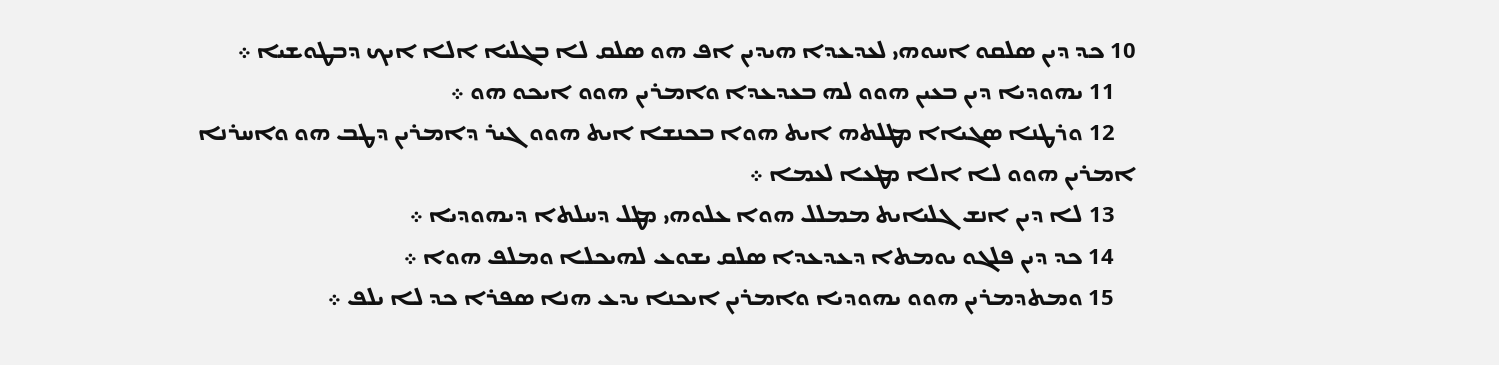10 ܟܕ ܕܝܢ ܤܠܩܘ ܐܚܘܗܝ ܠܥܕܥܕܐ ܗܝܕܝܢ ܐܦ ܗܘ ܤܠܩ ܠܐ ܒܓܠܝܐ ܐܠܐ ܐܝܟ ܕܒܛܘܫܝܐ ܀
    11 ܝܗܘܕܝܐ ܕܝܢ ܒܥܝܢ ܗܘܘ ܠܗ ܒܥܕܥܕܐ ܘܐܡܪܝܢ ܗܘܘ ܐܝܟܘ ܗܘ ܀
    12 ܘܪܛܢܐ ܤܓܝܐܐ ܡܛܠܬܗ ܐܝܬ ܗܘܐ ܒܟܢܫܐ ܐܝܬ ܗܘܘ ܓܝܪ ܕܐܡܪܝܢ ܕܛܒ ܗܘ ܘܐܚܪܢܐ ܐܡܪܝܢ ܗܘܘ ܠܐ ܐܠܐ ܡܛܥܐ ܠܥܡܐ ܀
    13 ܠܐ ܕܝܢ ܐܢܫ ܓܠܝܐܝܬ ܡܡܠܠ ܗܘܐ ܥܠܘܗܝ ܡܛܠ ܕܚܠܬܐ ܕܝܗܘܕܝܐ ܀
    14 ܟܕ ܕܝܢ ܦܠܓܘ ܝܘܡܬܐ ܕܥܕܥܕܐ ܤܠܩ ܝܫܘܥ ܠܗܝܟܠܐ ܘܡܠܦ ܗܘܐ ܀
    15 ܘܡܬܕܡܪܝܢ ܗܘܘ ܝܗܘܕܝܐ ܘܐܡܪܝܢ ܐܝܟܢܐ ܝܕܥ ܗܢܐ ܤܦܪܐ ܟܕ ܠܐ ܝܠܦ ܀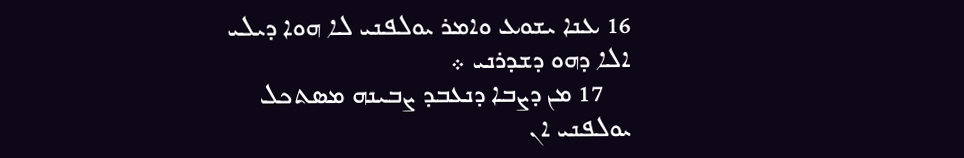16 ܥܢܐ ܝܫܘܥ ܘܐܡܪ ܝܘܠܦܢܝ ܠܐ ܗܘܐ ܕܝܠܝ ܐܠܐ ܕܗܘ ܕܫܕܪܢܝ ܀
    17 ܡܢ ܕܨܒܐ ܕܢܥܒܕ ܨܒܝܢܗ ܡܤܬܟܠ ܝܘܠܦܢܝ ܐܢ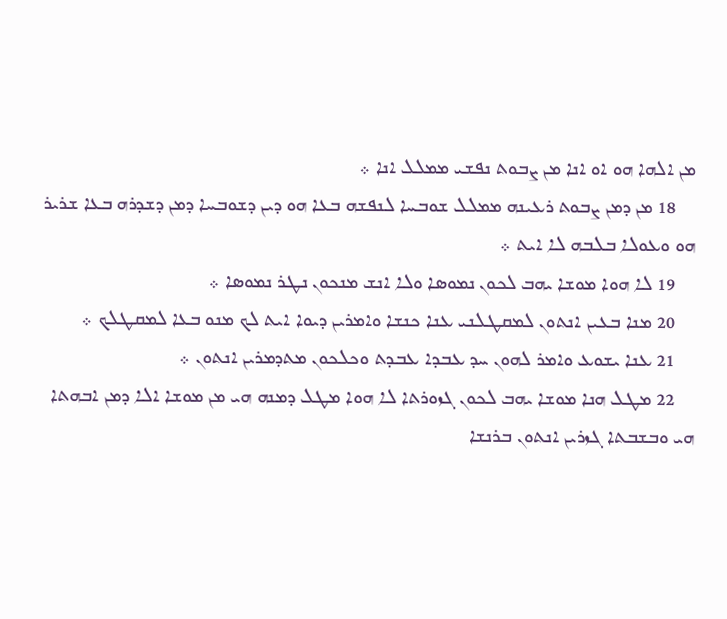ܡܢ ܐܠܗܐ ܗܘ ܐܘ ܐܢܐ ܡܢ ܨܒܘܬ ܢܦܫܝ ܡܡܠܠ ܐܢܐ ܀
    18 ܡܢ ܕܡܢ ܨܒܘܬ ܪܥܝܢܗ ܡܡܠܠ ܫܘܒܚܐ ܠܢܦܫܗ ܒܥܐ ܗܘ ܕܝܢ ܕܫܘܒܚܐ ܕܡܢ ܕܫܕܪܗ ܒܥܐ ܫܪܝܪ ܗܘ ܘܥܘܠܐ ܒܠܒܗ ܠܐ ܐܝܬ ܀
    19 ܠܐ ܗܘܐ ܡܘܫܐ ܝܗܒ ܠܟܘܢ ܢܡܘܤܐ ܘܠܐ ܐܢܫ ܡܢܟܘܢ ܢܛܪ ܢܡܘܤܐ ܀
    20 ܡܢܐ ܒܥܝܢ ܐܢܬܘܢ ܠܡܩܛܠܢܝ ܥܢܐ ܟܢܫܐ ܘܐܡܪܝܢ ܕܝܘܐ ܐܝܬ ܠܟ ܡܢܘ ܒܥܐ ܠܡܩܛܠܟ ܀
    21 ܥܢܐ ܝܫܘܥ ܘܐܡܪ ܠܗܘܢ ܚܕ ܥܒܕܐ ܥܒܕܬ ܘܟܠܟܘܢ ܡܬܕܡܪܝܢ ܐܢܬܘܢ ܀
    22 ܡܛܠ ܗܢܐ ܡܘܫܐ ܝܗܒ ܠܟܘܢ ܓܙܘܪܬܐ ܠܐ ܗܘܐ ܡܛܠ ܕܡܢܗ ܗܝ ܡܢ ܡܘܫܐ ܐܠܐ ܕܡܢ ܐܒܗܬܐ ܗܝ ܘܒܫܒܬܐ ܓܙܪܝܢ ܐܢܬܘܢ ܒܪܢܫܐ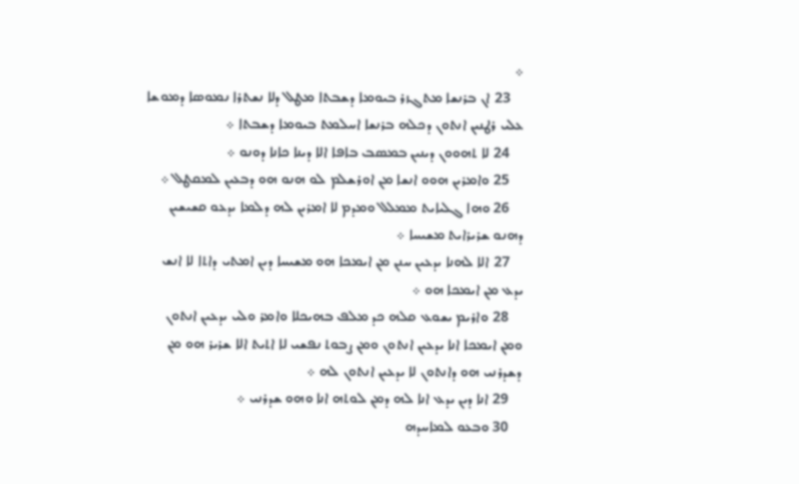܀
    23 ܐܢ ܒܪܢܫܐ ܡܬܓܙܪ ܒܝܘܡܐ ܕܫܒܬܐ ܡܛܠ ܕܠܐ ܢܫܬܪܐ ܢܡܘܤܐ ܕܡܘܫܐ ܥܠܝ ܪܛܢܝܢ ܐܢܬܘܢ ܕܟܠܗ ܒܪܢܫܐ ܐܚܠܡܬ ܒܝܘܡܐ ܕܫܒܬܐ ܀
    24 ܠܐ ܬܗܘܘܢ ܕܝܢܝܢ ܒܡܤܒ ܒܐܦܐ ܐܠܐ ܕܝܢܐ ܟܐܢܐ ܕܘܢܘ ܀
    25 ܘܐܡܪܝܢ ܗܘܘ ܐܢܫܐ ܡܢ ܐܘܪܫܠܡ ܠܘ ܗܢܘ ܗܘ ܕܒܥܝܢ ܠܡܩܛܠ ܀
    26 ܘܗܐ ܓܠܝܐܝܬ ܡܡܠܠ ܘܡܕܡ ܠܐ ܐܡܪܝܢ ܠܗ ܕܠܡܐ ܝܕܥܘ ܩܫܝܫܝܢ ܕܗܢܘ ܫܪܝܪܐܝܬ ܡܫܝܚܐ ܀
    27 ܐܠܐ ܠܗܢܐ ܝܕܥܝܢ ܚܢܢ ܡܢ ܐܝܡܟܐ ܗܘ ܡܫܝܚܐ ܕܝܢ ܐܡܬܝ ܕܐܬܐ ܠܐ ܐܢܫ ܝܕܥ ܡܢ ܐܝܡܟܐ ܗܘ ܀
    28 ܘܐܪܝܡ ܝܫܘܥ ܩܠܗ ܟܕ ܡܠܦ ܒܗܝܟܠܐ ܘܐܡܪ ܘܠܝ ܝܕܥܝܢ ܐܢܬܘܢ ܘܡܢ ܐܝܡܟܐ ܐܢܐ ܝܕܥܝܢ ܐܢܬܘܢ ܘܡܢ ܨܒܘܬ ܢܦܫܝ ܠܐ ܐܬܝܬ ܐܠܐ ܫܪܝܪ ܗܘ ܡܢ ܕܫܕܪܢܝ ܗܘ ܕܐܢܬܘܢ ܠܐ ܝܕܥܝܢ ܐܢܬܘܢ ܠܗ ܀
    29 ܐܢܐ ܕܝܢ ܝܕܥ ܐܢܐ ܠܗ ܕܡܢ ܠܘܬܗ ܐܢܐ ܘܗܘ ܫܕܪܢܝ ܀
    30 ܘܒܥܘ ܠܡܐܚܕܗ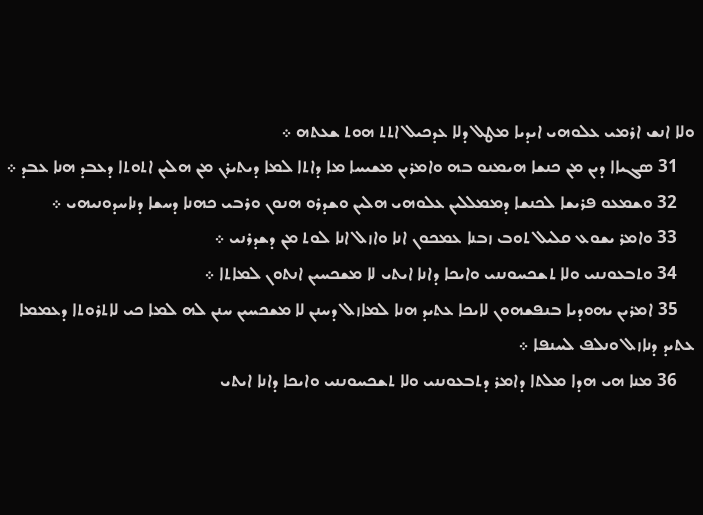ܘܠܐ ܐܢܫ ܐܪܡܝ ܥܠܘܗܝ ܐܝܕܝܐ ܡܛܠ ܕܠܐ ܥܕܟܝܠ ܐܬܬ ܗܘܬ ܫܥܬܗ ܀
    31 ܤܓܝܐܐ ܕܝܢ ܡܢ ܟܢܫܐ ܗܝܡܢܘ ܒܗ ܘܐܡܪܝܢ ܡܫܝܚܐ ܡܐ ܕܐܬܐ ܠܡܐ ܕܝܬܝܪܢ ܡܢ ܗܠܝܢ ܐܬܘܬܐ ܕܥܒܕ ܗܢܐ ܥܒܕ ܀
    32 ܘܫܡܥܘ ܦܪܝܫܐ ܠܟܢܫܐ ܕܡܡܠܠܝܢ ܥܠܘܗܝ ܗܠܝܢ ܘܫܕܪܘ ܗܢܘܢ ܘܪܒܝ ܟܗܢܐ ܕܚܫܐ ܕܢܐܚܕܘܢܝܗܝ ܀
    33 ܘܐܡܪ ܝܫܘܥ ܩܠܝܠ ܬܘܒ ܙܒܢܐ ܥܡܟܘܢ ܐܢܐ ܘܐܙܠ ܐܢܐ ܠܘܬ ܡܢ ܕܫܕܪܢܝ ܀
    34 ܘܬܒܥܘܢܢܝ ܘܠܐ ܬܫܟܚܘܢܢܝ ܘܐܝܟܐ ܕܐܢܐ ܐܝܬܝ ܠܐ ܡܫܟܚܝܢ ܐܢܬܘܢ ܠܡܐܬܐ ܀
    35 ܐܡܪܝܢ ܝܗܘܕܝܐ ܒܢܦܫܗܘܢ ܠܐܝܟܐ ܥܬܝܕ ܗܢܐ ܠܡܐܙܠ ܕܚܢܢ ܠܐ ܡܫܟܚܝܢ ܚܢܢ ܠܗ ܠܡܐ ܟܝ ܠܐܬܪܘܬܐ ܕܥܡܡܐ ܥܬܝܕ ܕܢܐܙܠ ܘܢܠܦ ܠܚܢܦܐ ܀
    36 ܡܢܐ ܗܝ ܗܕܐ ܡܠܬܐ ܕܐܡܪ ܕܬܒܥܘܢܢܝ ܘܠܐ ܬܫܟܚܘܢܢܝ ܘܐܝܟܐ ܕܐܢܐ ܐܝܬܝ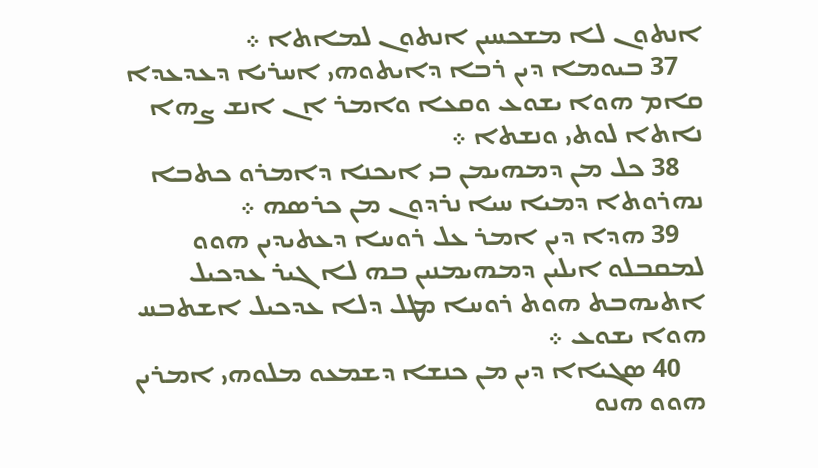ܐܢܬܘܢ ܠܐ ܡܫܟܚܝܢ ܐܢܬܘܢ ܠܡܐܬܐ ܀
    37 ܒܝܘܡܐ ܕܝܢ ܪܒܐ ܕܐܝܬܘܗܝ ܐܚܪܝܐ ܕܥܕܥܕܐ ܩܐܡ ܗܘܐ ܝܫܘܥ ܘܩܥܐ ܘܐܡܪ ܐܢ ܐܢܫ ܨܗܐ ܢܐܬܐ ܠܘܬܝ ܘܢܫܬܐ ܀
    38 ܟܠ ܡܢ ܕܡܗܝܡܢ ܒܝ ܐܝܟܢܐ ܕܐܡܪܘ ܟܬܒܐ ܢܗܪܘܬܐ ܕܡܝܐ ܚܝܐ ܢܪܕܘܢ ܡܢ ܟܪܤܗ ܀
    39 ܗܕܐ ܕܝܢ ܐܡܪ ܥܠ ܪܘܚܐ ܕܥܬܝܕܝܢ ܗܘܘ ܠܡܩܒܠܘ ܐܝܠܝܢ ܕܡܗܝܡܢܝܢ ܒܗ ܠܐ ܓܝܪ ܥܕܟܝܠ ܐܬܝܗܒܬ ܗܘܬ ܪܘܚܐ ܡܛܠ ܕܠܐ ܥܕܟܝܠ ܐܫܬܒܚ ܗܘܐ ܝܫܘܥ ܀
    40 ܤܓܝܐܐ ܕܝܢ ܡܢ ܟܢܫܐ ܕܫܡܥܘ ܡܠܘܗܝ ܐܡܪܝܢ ܗܘܘ ܗܢܘ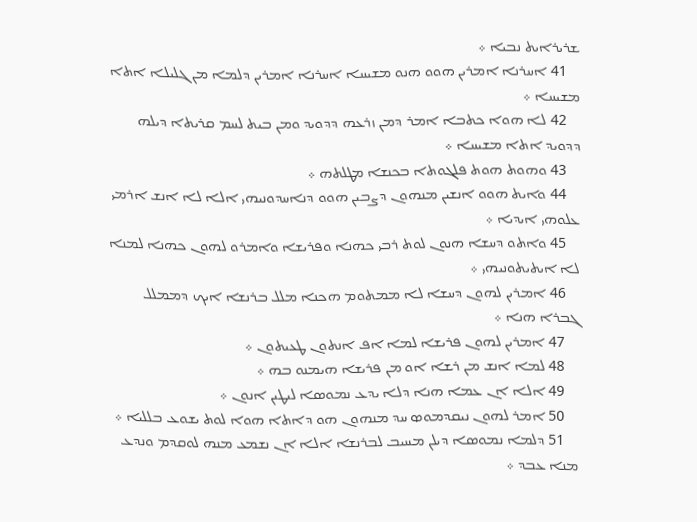ܫܪܝܪܐܝܬ ܢܒܝܐ ܀
    41 ܐܚܪܢܐ ܐܡܪܝܢ ܗܘܘ ܗܢܘ ܡܫܝܚܐ ܐܚܪܢܐ ܐܡܪܝܢ ܕܠܡܐ ܡܢ ܓܠܝܠܐ ܐܬܐ ܡܫܝܚܐ ܀
    42 ܠܐ ܗܘܐ ܟܬܒܐ ܐܡܪ ܕܡܢ ܙܪܥܗ ܕܕܘܝܕ ܘܡܢ ܒܝܬ ܠܚܡ ܩܪܝܬܐ ܕܝܠܗ ܕܕܘܝܕ ܐܬܐ ܡܫܝܚܐ ܀
    43 ܘܗܘܬ ܗܘܬ ܦܠܓܘܬܐ ܒܟܢܫܐ ܡܛܠܬܗ ܀
    44 ܘܐܝܬ ܗܘܘ ܐܢܫܝܢ ܡܢܗܘܢ ܕܨܒܝܢ ܗܘܘ ܕܢܐܚܕܘܢܝܗܝ ܐܠܐ ܠܐ ܐܢܫ ܐܪܡܝ ܥܠܘܗܝ ܐܝܕܝܐ ܀
    45 ܘܐܬܘ ܕܚܫܐ ܗܢܘܢ ܠܘܬ ܪܒܝ ܟܗܢܐ ܘܦܪܝܫܐ ܘܐܡܪܘ ܠܗܘܢ ܟܗܢܐ ܠܡܢܐ ܠܐ ܐܝܬܝܬܘܢܝܗܝ ܀
    46 ܐܡܪܝܢ ܠܗܘܢ ܕܚܫܐ ܠܐ ܡܡܬܘܡ ܗܟܢܐ ܡܠܠ ܒܪܢܫܐ ܐܝܟ ܕܡܡܠܠ ܓܒܪܐ ܗܢܐ ܀
    47 ܐܡܪܝܢ ܠܗܘܢ ܦܪܝܫܐ ܠܡܐ ܐܦ ܐܢܬܘܢ ܛܥܝܬܘܢ ܀
    48 ܠܡܐ ܐܢܫ ܡܢ ܪܫܐ ܐܘ ܡܢ ܦܪܝܫܐ ܗܝܡܢܘ ܒܗ ܀
    49 ܐܠܐ ܐܢ ܥܡܐ ܗܢܐ ܕܠܐ ܝܕܥ ܢܡܘܤܐ ܠܝܛܝܢ ܐܢܘܢ ܀
    50 ܐܡܪ ܠܗܘܢ ܢܝܩܕܡܘܤ ܚܕ ܡܢܗܘܢ ܗܘ ܕܐܬܐ ܗܘܐ ܠܘܬ ܝܫܘܥ ܒܠܠܝܐ ܀
    51 ܕܠܡܐ ܢܡܘܤܐ ܕܝܠܢ ܡܚܝܒ ܠܒܪܢܫܐ ܐܠܐ ܐܢ ܢܫܡܥ ܡܢܗ ܠܘܩܕܡ ܘܢܕܥ ܡܢܐ ܥܒܕ ܀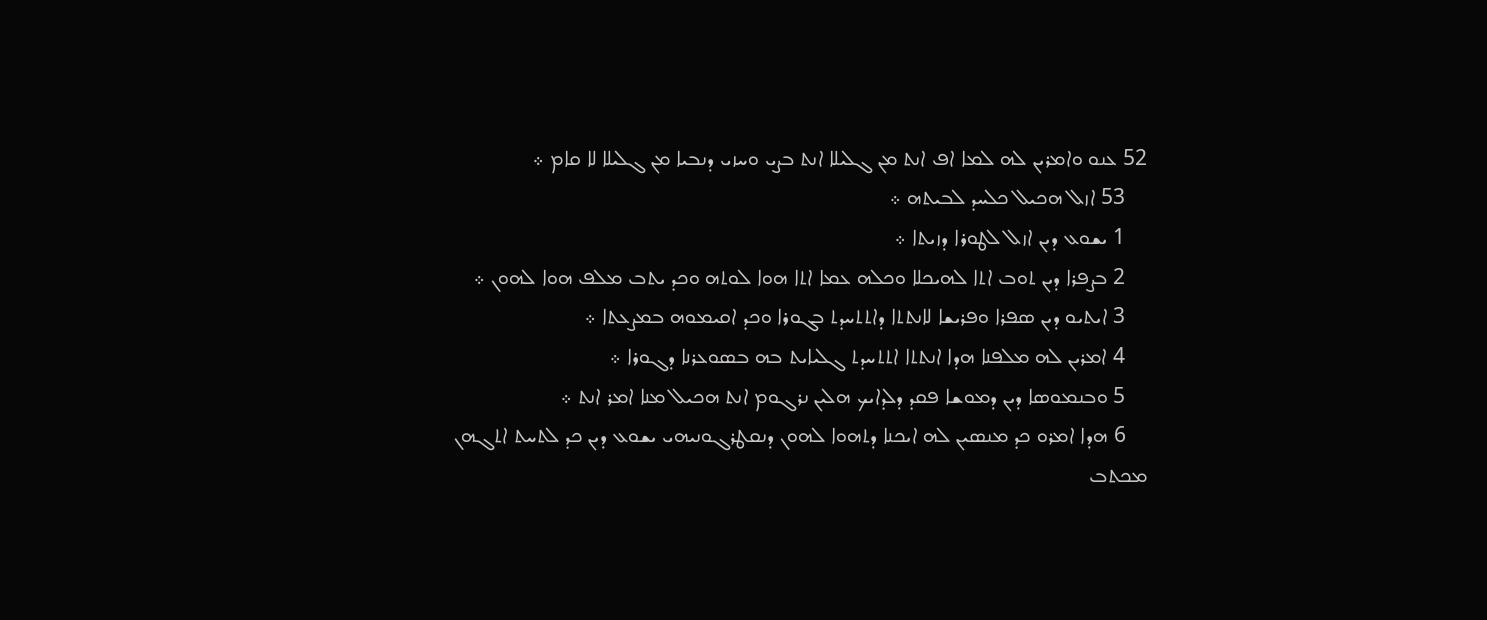52 ܥܢܘ ܘܐܡܪܝܢ ܠܗ ܠܡܐ ܐܦ ܐܢܬ ܡܢ ܓܠܝܠܐ ܐܢܬ ܒܨܝ ܘܚܙܝ ܕܢܒܝܐ ܡܢ ܓܠܝܠܐ ܠܐ ܩܐܡ ܀
    53 ܐܙܠ ܗܟܝܠ ܟܠܚܕ ܠܒܝܬܗ ܀
    1 ܝܫܘܥ ܕܝܢ ܐܙܠ ܠܛܘܪܐ ܕܙܝܬܐ ܀
    2 ܒܨܦܪܐ ܕܝܢ ܬܘܒ ܐܬܐ ܠܗܝܟܠܐ ܘܟܠܗ ܥܡܐ ܐܬܐ ܗܘܐ ܠܘܬܗ ܘܟܕ ܝܬܒ ܡܠܦ ܗܘܐ ܠܗܘܢ ܀
    3 ܐܝܬܝܘ ܕܝܢ ܤܦܪܐ ܘܦܪܝܫܐ ܠܐܢܬܬܐ ܕܐܬܬܚܕܬ ܒܓܘܪܐ ܘܟܕ ܐܩܝܡܘܗ ܒܡܨܥܬܐ ܀
    4 ܐܡܪܝܢ ܠܗ ܡܠܦܢܐ ܗܕܐ ܐܢܬܬܐ ܐܬܬܚܕܬ ܓܠܝܐܝܬ ܒܗ ܒܤܘܥܪܢܐ ܕܓܘܪܐ ܀
    5 ܘܒܢܡܘܤܐ ܕܝܢ ܕܡܘܫܐ ܦܩܕ ܕܠܕܐܝܟ ܗܠܝܢ ܢܪܓܘܡ ܐܢܬ ܗܟܝܠ ܡܢܐ ܐܡܪ ܐܢܬ ܀
    6 ܗܕܐ ܐܡܪܘ ܟܕ ܡܢܤܝܢ ܠܗ ܐܝܟܢܐ ܕܬܗܘܐ ܠܗܘܢ ܕܢܩܛܪܓܘܢܝܗܝ ܝܫܘܥ ܕܝܢ ܟܕ ܠܬܚܬ ܐܬܓܗܢ ܡܟܬܒ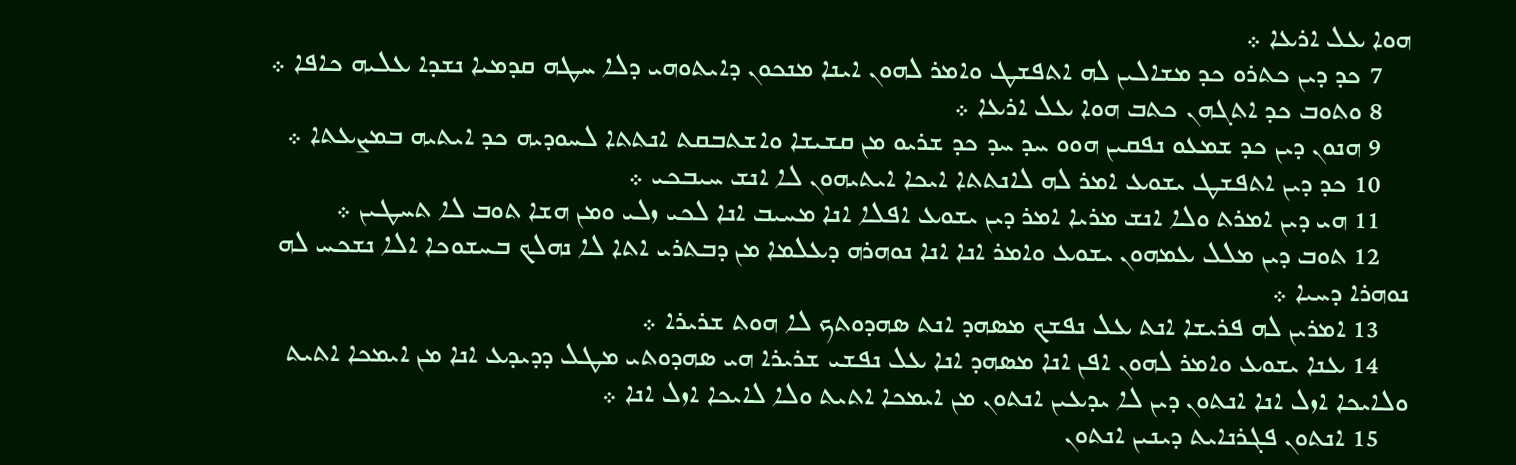ܗܘܐ ܥܠ ܐܪܥܐ ܀
    7 ܟܕ ܕܝܢ ܟܬܪܘ ܟܕ ܡܫܐܠܝܢ ܠܗ ܐܬܦܫܛ ܘܐܡܪ ܠܗܘܢ ܐܝܢܐ ܡܢܟܘܢ ܕܐܝܬܘܗܝ ܕܠܐ ܚܛܗ ܩܕܡܝܐ ܢܫܕܐ ܥܠܝܗ ܟܐܦܐ ܀
    8 ܘܬܘܒ ܟܕ ܐܬܓܗܢ ܟܬܒ ܗܘܐ ܥܠ ܐܪܥܐ ܀
    9 ܗܢܘܢ ܕܝܢ ܟܕ ܫܡܥܘ ܢܦܩܝܢ ܗܘܘ ܚܕ ܚܕ ܟܕ ܫܪܝܘ ܡܢ ܩܫܝܫܐ ܘܐܫܬܒܩܬ ܐܢܬܬܐ ܠܚܘܕܝܗ ܟܕ ܐܝܬܝܗ ܒܡܨܥܬܐ ܀
    10 ܟܕ ܕܝܢ ܐܬܦܫܛ ܝܫܘܥ ܐܡܪ ܠܗ ܠܐܢܬܬܐ ܐܝܟܐ ܐܝܬܝܗܘܢ ܠܐ ܐܢܫ ܚܝܒܟܝ ܀
    11 ܗܝ ܕܝܢ ܐܡܪܬ ܘܠܐ ܐܢܫ ܡܪܝܐ ܐܡܪ ܕܝܢ ܝܫܘܥ ܐܦܠܐ ܐܢܐ ܡܚܝܒ ܐܢܐ ܠܟܝ ܙܠܝ ܘܡܢ ܗܫܐ ܬܘܒ ܠܐ ܬܚܛܝܢ ܀
    12 ܬܘܒ ܕܝܢ ܡܠܠ ܥܡܗܘܢ ܝܫܘܥ ܘܐܡܪ ܐܢܐ ܐܢܐ ܢܘܗܪܗ ܕܥܠܡܐ ܡܢ ܕܒܬܪܝ ܐܬܐ ܠܐ ܢܗܠܟ ܒܚܫܘܟܐ ܐܠܐ ܢܫܟܚ ܠܗ ܢܘܗܪܐ ܕܚܝܐ ܀
    13 ܐܡܪܝܢ ܠܗ ܦܪܝܫܐ ܐܢܬ ܥܠ ܢܦܫܟ ܡܤܗܕ ܐܢܬ ܤܗܕܘܬܟ ܠܐ ܗܘܬ ܫܪܝܪܐ ܀
    14 ܥܢܐ ܝܫܘܥ ܘܐܡܪ ܠܗܘܢ ܐܦܢ ܐܢܐ ܡܤܗܕ ܐܢܐ ܥܠ ܢܦܫܝ ܫܪܝܪܐ ܗܝ ܤܗܕܘܬܝ ܡܛܠ ܕܕܝܕܥ ܐܢܐ ܡܢ ܐܝܡܟܐ ܐܬܝܬ ܘܠܐܝܟܐ ܐܙܠ ܐܢܐ ܐܢܬܘܢ ܕܝܢ ܠܐ ܝܕܥܝܢ ܐܢܬܘܢ ܡܢ ܐܝܡܟܐ ܐܬܝܬ ܘܠܐ ܠܐܝܟܐ ܐܙܠ ܐܢܐ ܀
    15 ܐܢܬܘܢ ܦܓܪܢܐܝܬ ܕܝܢܝܢ ܐܢܬܘܢ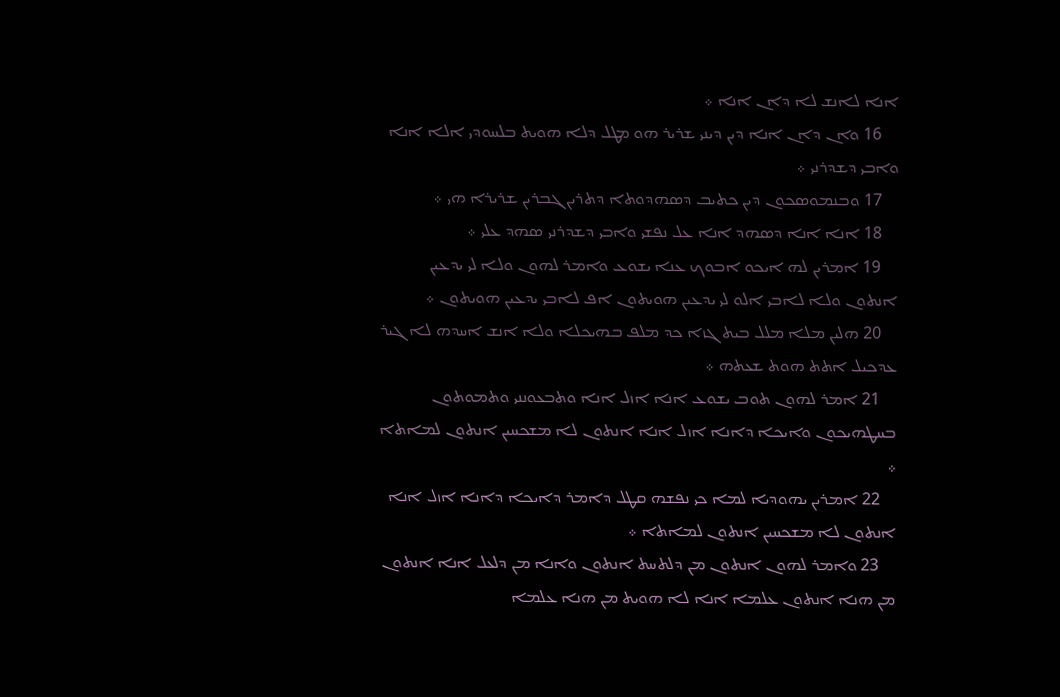ܐܢܐ ܠܐܢܫ ܠܐ ܕܐܢ ܐܢܐ ܀
    16 ܘܐܢ ܕܐܢ ܐܢܐ ܕܝܢ ܕܝܢܝ ܫܪܝܪ ܗܘ ܡܛܠ ܕܠܐ ܗܘܝܬ ܒܠܚܘܕܝ ܐܠܐ ܐܢܐ ܘܐܒܝ ܕܫܕܪܢܝ ܀
    17 ܘܒܢܡܘܤܟܘܢ ܕܝܢ ܟܬܝܒ ܕܤܗܕܘܬܐ ܕܬܪܝܢ ܓܒܪܝܢ ܫܪܝܪܐ ܗܝ ܀
    18 ܐܢܐ ܐܢܐ ܕܤܗܕ ܐܢܐ ܥܠ ܢܦܫܝ ܘܐܒܝ ܕܫܕܪܢܝ ܤܗܕ ܥܠܝ ܀
    19 ܐܡܪܝܢ ܠܗ ܐܝܟܘ ܐܒܘܟ ܥܢܐ ܝܫܘܥ ܘܐܡܪ ܠܗܘܢ ܘܠܐ ܠܝ ܝܕܥܝܢ ܐܢܬܘܢ ܘܠܐ ܠܐܒܝ ܐܠܘ ܠܝ ܝܕܥܝܢ ܗܘܝܬܘܢ ܐܦ ܠܐܒܝ ܝܕܥܝܢ ܗܘܝܬܘܢ ܀
    20 ܗܠܝܢ ܡܠܐ ܡܠܠ ܒܝܬ ܓܙܐ ܟܕ ܡܠܦ ܒܗܝܟܠܐ ܘܠܐ ܐܢܫ ܐܚܕܗ ܠܐ ܓܝܪ ܥܕܟܝܠ ܐܬܬ ܗܘܬ ܫܥܬܗ ܀
    21 ܐܡܪ ܠܗܘܢ ܬܘܒ ܝܫܘܥ ܐܢܐ ܐܙܠ ܐܢܐ ܘܬܒܥܘܢܢܝ ܘܬܡܘܬܘܢ ܒܚܛܗܝܟܘܢ ܘܐܝܟܐ ܕܐܢܐ ܐܙܠ ܐܢܐ ܐܢܬܘܢ ܠܐ ܡܫܟܚܝܢ ܐܢܬܘܢ ܠܡܐܬܐ ܀
    22 ܐܡܪܝܢ ܝܗܘܕܝܐ ܠܡܐ ܟܝ ܢܦܫܗ ܩܛܠ ܕܐܡܪ ܕܐܝܟܐ ܕܐܢܐ ܐܙܠ ܐܢܐ ܐܢܬܘܢ ܠܐ ܡܫܟܚܝܢ ܐܢܬܘܢ ܠܡܐܬܐ ܀
    23 ܘܐܡܪ ܠܗܘܢ ܐܢܬܘܢ ܡܢ ܕܠܬܚܬ ܐܢܬܘܢ ܘܐܢܐ ܡܢ ܕܠܥܠ ܐܢܐ ܐܢܬܘܢ ܡܢ ܗܢܐ ܐܢܬܘܢ ܥܠܡܐ ܐܢܐ ܠܐ ܗܘܝܬ ܡܢ ܗܢܐ ܥܠܡܐ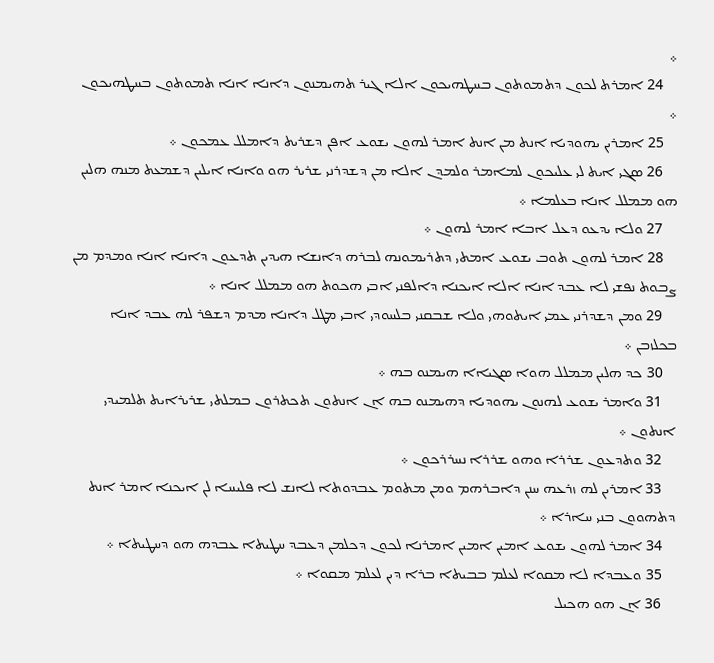܀
    24 ܐܡܪܬ ܠܟܘܢ ܕܬܡܘܬܘܢ ܒܚܛܗܝܟܘܢ ܐܠܐ ܓܝܪ ܬܗܝܡܢܘܢ ܕܐܢܐ ܐܢܐ ܬܡܘܬܘܢ ܒܚܛܗܝܟܘܢ ܀
    25 ܐܡܪܝܢ ܝܗܘܕܝܐ ܐܢܬ ܡܢ ܐܢܬ ܐܡܪ ܠܗܘܢ ܝܫܘܥ ܐܦܢ ܕܫܪܝܬ ܕܐܡܠܠ ܥܡܟܘܢ ܀
    26 ܤܓܝ ܐܝܬ ܠܝ ܥܠܝܟܘܢ ܠܡܐܡܪ ܘܠܡܕܢ ܐܠܐ ܡܢ ܕܫܕܪܢܝ ܫܪܝܪ ܗܘ ܘܐܢܐ ܐܝܠܝܢ ܕܫܡܥܬ ܡܢܗ ܗܠܝܢ ܗܘ ܡܡܠܠ ܐܢܐ ܒܥܠܡܐ ܀
    27 ܘܠܐ ܝܕܥܘ ܕܥܠ ܐܒܐ ܐܡܪ ܠܗܘܢ ܀
    28 ܐܡܪ ܠܗܘܢ ܬܘܒ ܝܫܘܥ ܐܡܬܝ ܕܬܪܝܡܘܢܗ ܠܒܪܗ ܕܐܢܫܐ ܗܝܕܝܢ ܬܕܥܘܢ ܕܐܢܐ ܐܢܐ ܘܡܕܡ ܡܢ ܨܒܘܬ ܢܦܫܝ ܠܐ ܥܒܕ ܐܢܐ ܐܠܐ ܐܝܟܢܐ ܕܐܠܦܢܝ ܐܒܝ ܗܟܘܬ ܗܘ ܡܡܠܠ ܐܢܐ ܀
    29 ܘܡܢ ܕܫܕܪܢܝ ܥܡܝ ܐܝܬܘܗܝ ܘܠܐ ܫܒܩܢܝ ܒܠܚܘܕܝ ܐܒܝ ܡܛܠ ܕܐܢܐ ܡܕܡ ܕܫܦܪ ܠܗ ܥܒܕ ܐܢܐ ܒܟܠܙܒܢ ܀
    30 ܟܕ ܗܠܝܢ ܡܡܠܠ ܗܘܐ ܤܓܝܐܐ ܗܝܡܢܘ ܒܗ ܀
    31 ܘܐܡܪ ܝܫܘܥ ܠܗܢܘܢ ܝܗܘܕܝܐ ܕܗܝܡܢܘ ܒܗ ܐܢ ܐܢܬܘܢ ܬܟܬܪܘܢ ܒܡܠܬܝ ܫܪܝܪܐܝܬ ܬܠܡܝܕܝ ܐܢܬܘܢ ܀
    32 ܘܬܕܥܘܢ ܫܪܪܐ ܘܗܘ ܫܪܪܐ ܢܚܪܪܟܘܢ ܀
    33 ܐܡܪܝܢ ܠܗ ܙܪܥܗ ܚܢܢ ܕܐܒܪܗܡ ܘܡܢ ܡܬܘܡ ܥܒܕܘܬܐ ܠܐܢܫ ܠܐ ܦܠܝܚܐ ܠܢ ܐܝܟܢܐ ܐܡܪ ܐܢܬ ܕܬܗܘܘܢ ܒܢܝ ܚܐܪܐ ܀
    34 ܐܡܪ ܠܗܘܢ ܝܫܘܥ ܐܡܝܢ ܐܡܝܢ ܐܡܪܢܐ ܠܟܘܢ ܕܟܠܡܢ ܕܥܒܕ ܚܛܝܬܐ ܥܒܕܗ ܗܘ ܕܚܛܝܬܐ ܀
    35 ܘܥܒܕܐ ܠܐ ܡܩܘܐ ܠܥܠܡ ܒܒܝܬܐ ܒܪܐ ܕܝܢ ܠܥܠܡ ܡܩܘܐ ܀
    36 ܐܢ ܗܘ ܗܟܝܠ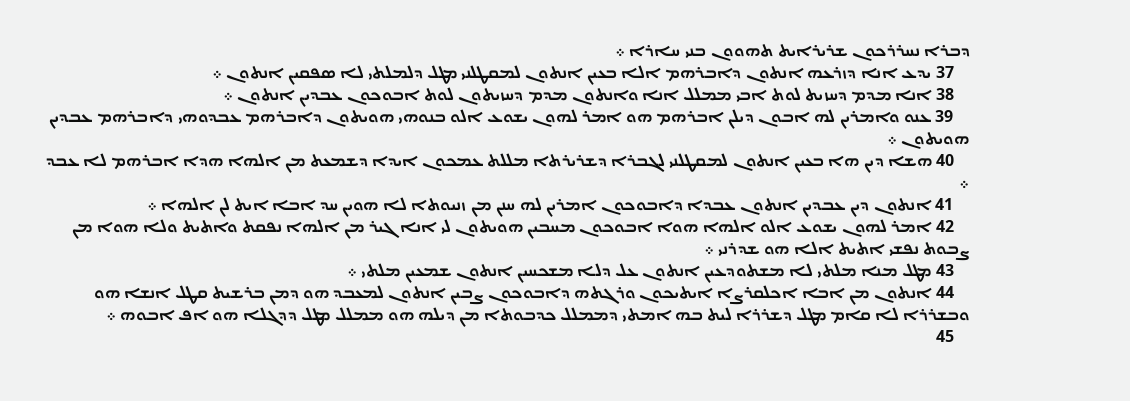ܕܒܪܐ ܢܚܪܪܟܘܢ ܫܪܝܪܐܝܬ ܬܗܘܘܢ ܒܢܝ ܚܐܪܐ ܀
    37 ܝܕܥ ܐܢܐ ܕܙܪܥܗ ܐܢܬܘܢ ܕܐܒܪܗܡ ܐܠܐ ܒܥܝܢ ܐܢܬܘܢ ܠܡܩܛܠܢܝ ܡܛܠ ܕܠܡܠܬܝ ܠܐ ܤܦܩܝܢ ܐܢܬܘܢ ܀
    38 ܐܢܐ ܡܕܡ ܕܚܙܝܬ ܠܘܬ ܐܒܝ ܡܡܠܠ ܐܢܐ ܘܐܢܬܘܢ ܡܕܡ ܕܚܙܝܬܘܢ ܠܘܬ ܐܒܘܟܘܢ ܥܒܕܝܢ ܐܢܬܘܢ ܀
    39 ܥܢܘ ܘܐܡܪܝܢ ܠܗ ܐܒܘܢ ܕܝܠܢ ܐܒܪܗܡ ܗܘ ܐܡܪ ܠܗܘܢ ܝܫܘܥ ܐܠܘ ܒܢܘܗܝ ܗܘܝܬܘܢ ܕܐܒܪܗܡ ܥܒܕܘܗܝ ܕܐܒܪܗܡ ܥܒܕܝܢ ܗܘܝܬܘܢ ܀
    40 ܗܫܐ ܕܝܢ ܗܐ ܒܥܝܢ ܐܢܬܘܢ ܠܡܩܛܠܢܝ ܠܓܒܪܐ ܕܫܪܝܪܬܐ ܡܠܠܬ ܥܡܟܘܢ ܐܝܕܐ ܕܫܡܥܬ ܡܢ ܐܠܗܐ ܗܕܐ ܐܒܪܗܡ ܠܐ ܥܒܕ ܀
    41 ܐܢܬܘܢ ܕܝܢ ܥܒܕܝܢ ܐܢܬܘܢ ܥܒܕܐ ܕܐܒܘܟܘܢ ܐܡܪܝܢ ܠܗ ܚܢܢ ܡܢ ܙܢܝܘܬܐ ܠܐ ܗܘܝܢ ܚܕ ܐܒܐ ܐܝܬ ܠܢ ܐܠܗܐ ܀
    42 ܐܡܪ ܠܗܘܢ ܝܫܘܥ ܐܠܘ ܐܠܗܐ ܗܘܐ ܐܒܘܟܘܢ ܡܚܒܝܢ ܗܘܝܬܘܢ ܠܝ ܐܢܐ ܓܝܪ ܡܢ ܐܠܗܐ ܢܦܩܬ ܘܐܬܝܬ ܘܠܐ ܗܘܐ ܡܢ ܨܒܘܬ ܢܦܫܝ ܐܬܝܬ ܐܠܐ ܗܘ ܫܕܪܢܝ ܀
    43 ܡܛܠ ܡܢܐ ܡܠܬܝ ܠܐ ܡܫܬܘܕܥܝܢ ܐܢܬܘܢ ܥܠ ܕܠܐ ܡܫܟܚܝܢ ܐܢܬܘܢ ܫܡܥܝܢ ܡܠܬܝ ܀
    44 ܐܢܬܘܢ ܡܢ ܐܒܐ ܐܟܠܩܪܨܐ ܐܝܬܝܟܘܢ ܘܪܓܬܗ ܕܐܒܘܟܘܢ ܨܒܝܢ ܐܢܬܘܢ ܠܡܥܒܕ ܗܘ ܕܡܢ ܒܪܫܝܬ ܩܛܠ ܐܢܫܐ ܗܘ ܘܒܫܪܪܐ ܠܐ ܩܐܡ ܡܛܠ ܕܫܪܪܐ ܠܝܬ ܒܗ ܐܡܬܝ ܕܡܡܠܠ ܟܕܒܘܬܐ ܡܢ ܕܝܠܗ ܗܘ ܡܡܠܠ ܡܛܠ ܕܕܓܠܐ ܗܘ ܐܦ ܐܒܘܗ ܀
    45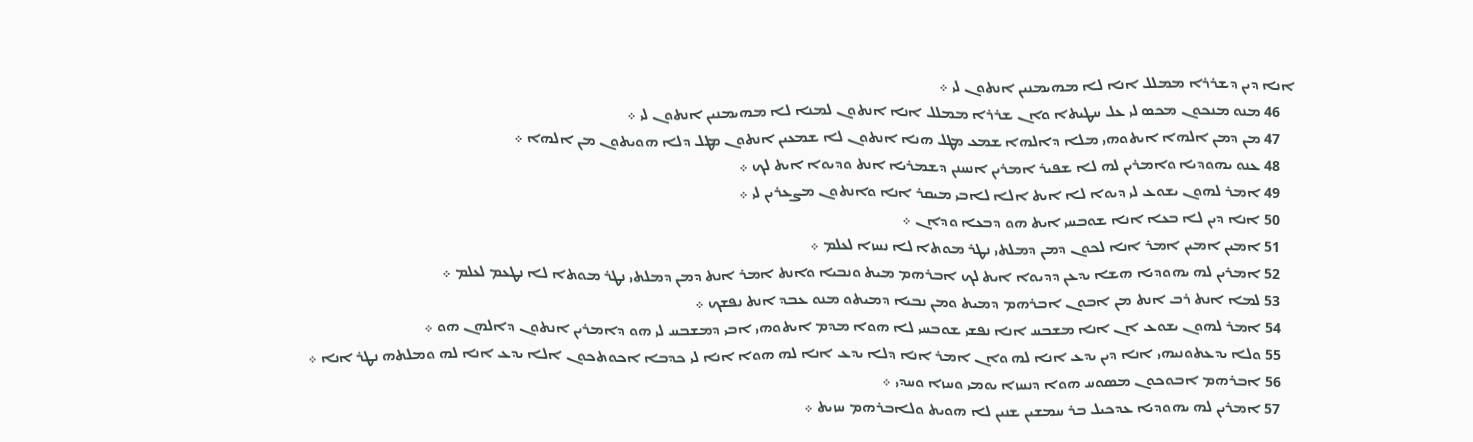ܐܢܐ ܕܝܢ ܕܫܪܪܐ ܡܡܠܠ ܐܢܐ ܠܐ ܡܗܝܡܢܝܢ ܐܢܬܘܢ ܠܝ ܀
    46 ܡܢܘ ܡܢܟܘܢ ܡܟܤ ܠܝ ܥܠ ܚܛܝܬܐ ܘܐܢ ܫܪܪܐ ܡܡܠܠ ܐܢܐ ܐܢܬܘܢ ܠܡܢܐ ܠܐ ܡܗܝܡܢܝܢ ܐܢܬܘܢ ܠܝ ܀
    47 ܡܢ ܕܡܢ ܐܠܗܐ ܐܝܬܘܗܝ ܡܠܐ ܕܐܠܗܐ ܫܡܥ ܡܛܠ ܗܢܐ ܐܢܬܘܢ ܠܐ ܫܡܥܝܢ ܐܢܬܘܢ ܡܛܠ ܕܠܐ ܗܘܝܬܘܢ ܡܢ ܐܠܗܐ ܀
    48 ܥܢܘ ܝܗܘܕܝܐ ܘܐܡܪܝܢ ܠܗ ܠܐ ܫܦܝܪ ܐܡܪܝܢ ܐܢܚܢܢ ܕܫܡܪܝܐ ܐܢܬ ܘܕܝܘܐ ܐܝܬ ܠܟ ܀
    49 ܐܡܪ ܠܗܘܢ ܝܫܘܥ ܠܝ ܕܝܘܐ ܠܐ ܐܝܬ ܐܠܐ ܠܐܒܝ ܡܝܩܪ ܐܢܐ ܘܐܢܬܘܢ ܡܨܥܪܝܢ ܠܝ ܀
    50 ܐܢܐ ܕܝܢ ܠܐ ܒܥܐ ܐܢܐ ܫܘܒܚܝ ܐܝܬ ܗܘ ܕܒܥܐ ܘܕܐܢ ܀
    51 ܐܡܝܢ ܐܡܝܢ ܐܡܪ ܐܢܐ ܠܟܘܢ ܕܡܢ ܕܡܠܬܝ ܢܛܪ ܡܘܬܐ ܠܐ ܢܚܙܐ ܠܥܠܡ ܀
    52 ܐܡܪܝܢ ܠܗ ܝܗܘܕܝܐ ܗܫܐ ܝܕܥܢ ܕܕܝܘܐ ܐܝܬ ܠܟ ܐܒܪܗܡ ܡܝܬ ܘܢܒܝܐ ܘܐܢܬ ܐܡܪ ܐܢܬ ܕܡܢ ܕܡܠܬܝ ܢܛܪ ܡܘܬܐ ܠܐ ܢܛܥܡ ܠܥܠܡ ܀
    53 ܠܡܐ ܐܢܬ ܪܒ ܐܢܬ ܡܢ ܐܒܘܢ ܐܒܪܗܡ ܕܡܝܬ ܘܡܢ ܢܒܝܐ ܕܡܝܬܘ ܡܢܘ ܥܒܕ ܐܢܬ ܢܦܫܟ ܀
    54 ܐܡܪ ܠܗܘܢ ܝܫܘܥ ܐܢ ܐܢܐ ܡܫܒܚ ܐܢܐ ܢܦܫܝ ܫܘܒܚܝ ܠܐ ܗܘܐ ܡܕܡ ܐܝܬܘܗܝ ܐܒܝ ܕܡܫܒܚ ܠܝ ܗܘ ܕܐܡܪܝܢ ܐܢܬܘܢ ܕܐܠܗܢ ܗܘ ܀
    55 ܘܠܐ ܝܕܥܬܘܢܝܗܝ ܐܢܐ ܕܝܢ ܝܕܥ ܐܢܐ ܠܗ ܘܐܢ ܐܡܪ ܐܢܐ ܕܠܐ ܝܕܥ ܐܢܐ ܠܗ ܗܘܐ ܐܢܐ ܠܝ ܟܕܒܐ ܐܟܘܬܟܘܢ ܐܠܐ ܝܕܥ ܐܢܐ ܠܗ ܘܡܠܬܗ ܢܛܪ ܐܢܐ ܀
    56 ܐܒܪܗܡ ܐܒܘܟܘܢ ܡܤܘܚ ܗܘܐ ܕܢܚܙܐ ܝܘܡܝ ܘܚܙܐ ܘܚܕܝ ܀
    57 ܐܡܪܝܢ ܠܗ ܝܗܘܕܝܐ ܥܕܟܝܠ ܒܪ ܚܡܫܝܢ ܫܢܝܢ ܠܐ ܗܘܝܬ ܘܠܐܒܪܗܡ ܚܙܝܬ ܀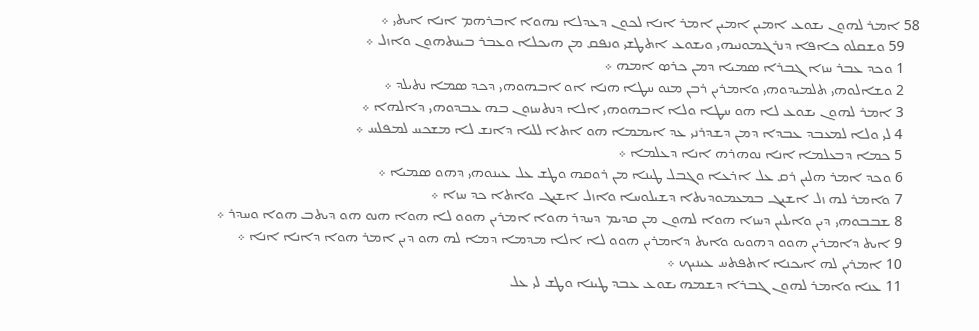58 ܐܡܪ ܠܗܘܢ ܝܫܘܥ ܐܡܝܢ ܐܡܝܢ ܐܡܪ ܐܢܐ ܠܟܘܢ ܕܥܕܠܐ ܢܗܘܐ ܐܒܪܗܡ ܐܢܐ ܐܝܬܝ ܀
    59 ܘܫܩܠܘ ܟܐܦܐ ܕܢܪܓܡܘܢܝܗܝ ܘܝܫܘܥ ܐܬܛܫܝ ܘܢܦܩ ܡܢ ܗܝܟܠܐ ܘܥܒܪ ܒܝܢܬܗܘܢ ܘܐܙܠ ܀
    1 ܘܟܕ ܥܒܪ ܚܙܐ ܓܒܪܐ ܤܡܝܐ ܕܡܢ ܟܪܤ ܐܡܗ ܀
    2 ܘܫܐܠܘܗܝ ܬܠܡܝܕܘܗܝ ܘܐܡܪܝܢ ܪܒܢ ܡܢܘ ܚܛܐ ܗܢܐ ܐܘ ܐܒܗܘܗܝ ܕܟܕ ܤܡܐ ܢܬܝܠܕ ܀
    3 ܐܡܪ ܠܗܘܢ ܝܫܘܥ ܠܐ ܗܘ ܚܛܐ ܘܠܐ ܐܒܗܘܗܝ ܐܠܐ ܕܢܬܚܙܘܢ ܒܗ ܥܒܕܘܗܝ ܕܐܠܗܐ ܀
    4 ܠܝ ܘܠܐ ܠܡܥܒܕ ܥܒܕܐ ܕܡܢ ܕܫܕܪܢܝ ܥܕ ܐܝܡܡܐ ܗܘ ܐܬܐ ܠܠܝܐ ܕܐܢܫ ܠܐ ܡܫܟܚ ܠܡܦܠܚ ܀
    5 ܟܡܐ ܕܒܥܠܡܐ ܐܢܐ ܢܘܗܪܗ ܐܢܐ ܕܥܠܡܐ ܀
    6 ܘܟܕ ܐܡܪ ܗܠܝܢ ܪܩ ܥܠ ܐܪܥܐ ܘܓܒܠ ܛܝܢܐ ܡܢ ܪܘܩܗ ܘܛܫ ܥܠ ܥܝܢܘܗܝ ܕܗܘ ܤܡܝܐ ܀
    7 ܘܐܡܪ ܠܗ ܙܠ ܐܫܝܓ ܒܡܥܡܘܕܝܬܐ ܕܫܝܠܘܚܐ ܘܐܙܠ ܐܫܝܓ ܘܐܬܐ ܟܕ ܚܙܐ ܀
    8 ܫܒܒܘܗܝ ܕܝܢ ܘܐܝܠܝܢ ܕܚܙܐ ܗܘܐ ܠܗܘܢ ܡܢ ܩܕܝܡ ܕܚܕܪ ܗܘܐ ܐܡܪܝܢ ܗܘܘ ܠܐ ܗܘܐ ܗܢܘ ܗܘ ܕܝܬܒ ܗܘܐ ܘܚܕܪ ܀
    9 ܐܝܬ ܕܐܡܪܝܢ ܗܘܘ ܕܗܘܝܘ ܘܐܝܬ ܕܐܡܪܝܢ ܗܘܘ ܠܐ ܐܠܐ ܡܕܡܐ ܕܡܐ ܠܗ ܗܘ ܕܝܢ ܐܡܪ ܗܘܐ ܕܐܢܐ ܐܢܐ ܀
    10 ܐܡܪܝܢ ܠܗ ܐܝܟܢܐ ܐܬܦܬܚ ܥܝܢܝܟ ܀
    11 ܥܢܐ ܘܐܡܪ ܠܗܘܢ ܓܒܪܐ ܕܫܡܗ ܝܫܘܥ ܥܒܕ ܛܝܢܐ ܘܛܫ ܠܝ ܥܠ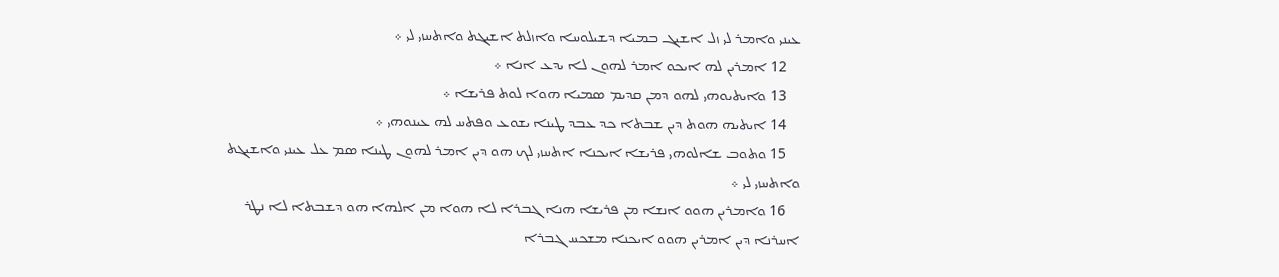ܥܝܢܝ ܘܐܡܪ ܠܝ ܙܠ ܐܫܝܓ ܒܡܝܐ ܕܫܝܠܘܚܐ ܘܐܙܠܬ ܐܫܝܓܬ ܘܐܬܚܙܝ ܠܝ ܀
    12 ܐܡܪܝܢ ܠܗ ܐܝܟܘ ܐܡܪ ܠܗܘܢ ܠܐ ܝܕܥ ܐܢܐ ܀
    13 ܘܐܝܬܝܘܗܝ ܠܗܘ ܕܡܢ ܩܕܝܡ ܤܡܝܐ ܗܘܐ ܠܘܬ ܦܪܝܫܐ ܀
    14 ܐܝܬܝܗ ܗܘܬ ܕܝܢ ܫܒܬܐ ܟܕ ܥܒܕ ܛܝܢܐ ܝܫܘܥ ܘܦܬܚ ܠܗ ܥܝܢܘܗܝ ܀
    15 ܘܬܘܒ ܫܐܠܘܗܝ ܦܪܝܫܐ ܐܝܟܢܐ ܐܬܚܙܝ ܠܟ ܗܘ ܕܝܢ ܐܡܪ ܠܗܘܢ ܛܝܢܐ ܤܡ ܥܠ ܥܝܢܝ ܘܐܫܝܓܬ ܘܐܬܚܙܝ ܠܝ ܀
    16 ܘܐܡܪܝܢ ܗܘܘ ܐܢܫܐ ܡܢ ܦܪܝܫܐ ܗܢܐ ܓܒܪܐ ܠܐ ܗܘܐ ܡܢ ܐܠܗܐ ܗܘ ܕܫܒܬܐ ܠܐ ܢܛܪ ܐܚܪܢܐ ܕܝܢ ܐܡܪܝܢ ܗܘܘ ܐܝܟܢܐ ܡܫܟܚ ܓܒܪܐ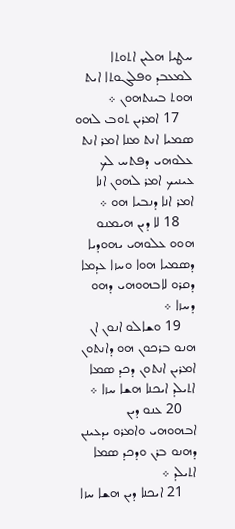ܚܛܝܐ ܗܠܝܢ ܐܬܘܬܐ ܠܡܥܒܕ ܘܦܠܓܘܬܐ ܐܝܬ ܗܘܬ ܒܝܢܬܗܘܢ ܀
    17 ܐܡܪܝܢ ܬܘܒ ܠܗܘ ܤܡܝܐ ܐܢܬ ܡܢܐ ܐܡܪ ܐܢܬ ܥܠܘܗܝ ܕܦܬܚ ܠܟ ܥܝܢܝܟ ܐܡܪ ܠܗܘܢ ܐܢܐ ܐܡܪ ܐܢܐ ܕܢܒܝܐ ܗܘ ܀
    18 ܠܐ ܕܝܢ ܗܝܡܢܘ ܗܘܘ ܥܠܘܗܝ ܝܗܘܕܝܐ ܕܤܡܝܐ ܗܘܐ ܘܚܙܐ ܥܕܡܐ ܕܩܪܘ ܠܐܒܗܘܗܝ ܕܗܘ ܕܚܙܐ ܀
    19 ܘܫܐܠܘ ܐܢܘܢ ܐܢ ܗܢܘ ܒܪܟܘܢ ܗܘ ܕܐܢܬܘܢ ܐܡܪܝܢ ܐܢܬܘܢ ܕܟܕ ܤܡܐ ܐܬܝܠܕ ܐܝܟܢܐ ܗܫܐ ܚܙܐ ܀
    20 ܥܢܘ ܕܝܢ ܐܒܗܘܗܝ ܘܐܡܪܘ ܝܕܥܝܢܢ ܕܗܢܘ ܒܪܢ ܘܕܟܕ ܤܡܐ ܐܬܝܠܕ ܀
    21 ܐܝܟܢܐ ܕܝܢ ܗܫܐ ܚܙܐ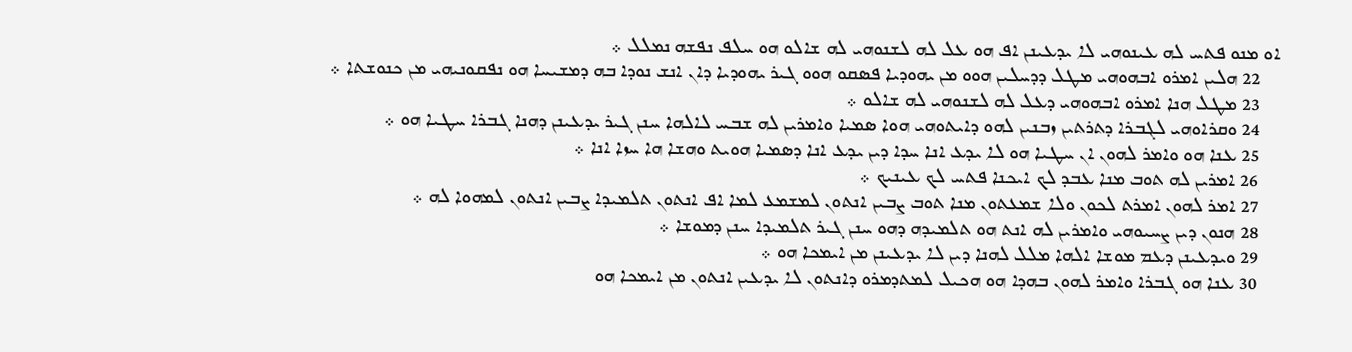ܐܘ ܡܢܘ ܦܬܚ ܠܗ ܥܝܢܘܗܝ ܠܐ ܝܕܥܝܢܢ ܐܦ ܗܘ ܥܠ ܠܗ ܠܫܢܘܗܝ ܠܗ ܫܐܠܘ ܗܘ ܚܠܦ ܢܦܫܗ ܢܡܠܠ ܀
    22 ܗܠܝܢ ܐܡܪܘ ܐܒܗܘܗܝ ܡܛܠ ܕܕܚܠܝܢ ܗܘܘ ܡܢ ܝܗܘܕܝܐ ܦܤܩܘ ܗܘܘ ܓܝܪ ܝܗܘܕܝܐ ܕܐܢ ܐܢܫ ܢܘܕܐ ܒܗ ܕܡܫܝܚܐ ܗܘ ܢܦܩܘܢܝܗܝ ܡܢ ܟܢܘܫܬܐ ܀
    23 ܡܛܠ ܗܢܐ ܐܡܪܘ ܐܒܗܘܗܝ ܕܥܠ ܠܗ ܠܫܢܘܗܝ ܠܗ ܫܐܠܘ ܀
    24 ܘܩܪܐܘܗܝ ܠܓܒܪܐ ܕܬܪܬܝܢ ܙܒܢܝܢ ܠܗܘ ܕܐܝܬܘܗܝ ܗܘܐ ܤܡܝܐ ܘܐܡܪܝܢ ܠܗ ܫܒܚ ܠܐܠܗܐ ܚܢܢ ܓܝܪ ܝܕܥܝܢܢ ܕܗܢܐ ܓܒܪܐ ܚܛܝܐ ܗܘ ܀
    25 ܥܢܐ ܗܘ ܘܐܡܪ ܠܗܘܢ ܐܢ ܚܛܝܐ ܗܘ ܠܐ ܝܕܥ ܐܢܐ ܚܕܐ ܕܝܢ ܝܕܥ ܐܢܐ ܕܤܡܝܐ ܗܘܝܬ ܘܗܫܐ ܗܐ ܚܙܐ ܐܢܐ ܀
    26 ܐܡܪܝܢ ܠܗ ܬܘܒ ܡܢܐ ܥܒܕ ܠܟ ܐܝܟܢܐ ܦܬܚ ܠܟ ܥܝܢܝܟ ܀
    27 ܐܡܪ ܠܗܘܢ ܐܡܪܬ ܠܟܘܢ ܘܠܐ ܫܡܥܬܘܢ ܡܢܐ ܬܘܒ ܨܒܝܢ ܐܢܬܘܢ ܠܡܫܡܥ ܠܡܐ ܐܦ ܐܢܬܘܢ ܬܠܡܝܕܐ ܨܒܝܢ ܐܢܬܘܢ ܠܡܗܘܐ ܠܗ ܀
    28 ܗܢܘܢ ܕܝܢ ܨܚܝܘܗܝ ܘܐܡܪܝܢ ܠܗ ܐܢܬ ܗܘ ܬܠܡܝܕܗ ܕܗܘ ܚܢܢ ܓܝܪ ܬܠܡܝܕܐ ܚܢܢ ܕܡܘܫܐ ܀
    29 ܘܝܕܥܝܢܢ ܕܥܡ ܡܘܫܐ ܐܠܗܐ ܡܠܠ ܠܗܢܐ ܕܝܢ ܠܐ ܝܕܥܝܢܢ ܡܢ ܐܝܡܟܐ ܗܘ ܀
    30 ܥܢܐ ܗܘ ܓܒܪܐ ܘܐܡܪ ܠܗܘܢ ܒܗܕܐ ܗܘ ܗܟܝܠ ܠܡܬܕܡܪܘ ܕܐܢܬܘܢ ܠܐ ܝܕܥܝܢ ܐܢܬܘܢ ܡܢ ܐܝܡܟܐ ܗܘ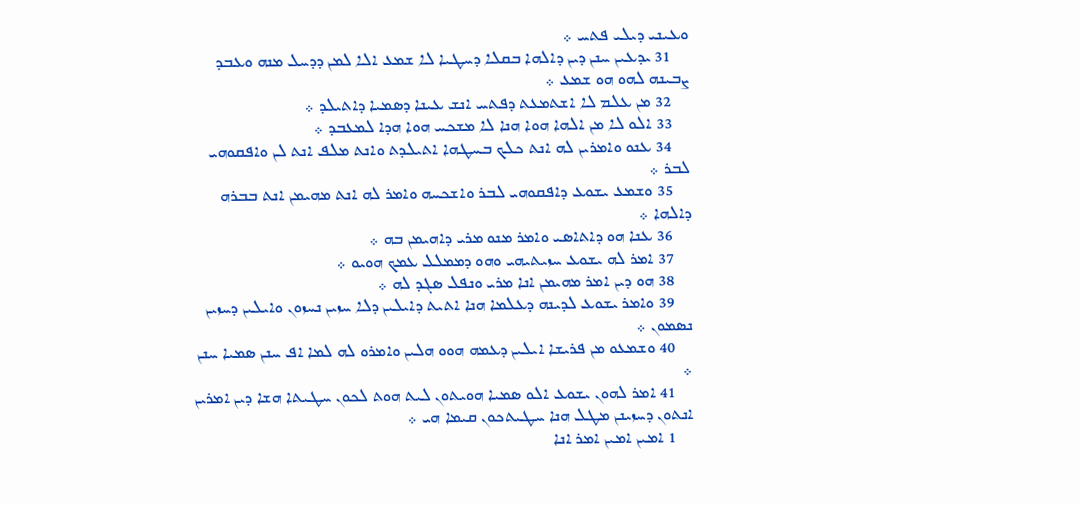ܘܥܝܢܝ ܕܝܠܝ ܦܬܚ ܀
    31 ܝܕܥܝܢ ܚܢܢ ܕܝܢ ܕܐܠܗܐ ܒܩܠܐ ܕܚܛܝܐ ܠܐ ܫܡܥ ܐܠܐ ܠܡܢ ܕܕܚܠ ܡܢܗ ܘܥܒܕ ܨܒܝܢܗ ܠܗܘ ܗܘ ܫܡܥ ܀
    32 ܡܢ ܥܠܡ ܠܐ ܐܫܬܡܥܬ ܕܦܬܚ ܐܢܫ ܥܝܢܐ ܕܤܡܝܐ ܕܐܬܝܠܕ ܀
    33 ܐܠܘ ܠܐ ܡܢ ܐܠܗܐ ܗܘܐ ܗܢܐ ܠܐ ܡܫܟܚ ܗܘܐ ܗܕܐ ܠܡܥܒܕ ܀
    34 ܥܢܘ ܘܐܡܪܝܢ ܠܗ ܐܢܬ ܟܠܟ ܒܚܛܗܐ ܐܬܝܠܕܬ ܘܐܢܬ ܡܠܦ ܐܢܬ ܠܢ ܘܐܦܩܘܗܝ ܠܒܪ ܀
    35 ܘܫܡܥ ܝܫܘܥ ܕܐܦܩܘܗܝ ܠܒܪ ܘܐܫܟܚܗ ܘܐܡܪ ܠܗ ܐܢܬ ܡܗܝܡܢ ܐܢܬ ܒܒܪܗ ܕܐܠܗܐ ܀
    36 ܥܢܐ ܗܘ ܕܐܬܐܤܝ ܘܐܡܪ ܡܢܘ ܡܪܝ ܕܐܗܝܡܢ ܒܗ ܀
    37 ܐܡܪ ܠܗ ܝܫܘܥ ܚܙܝܬܝܗܝ ܘܗܘ ܕܡܡܠܠ ܥܡܟ ܗܘܝܘ ܀
    38 ܗܘ ܕܝܢ ܐܡܪ ܡܗܝܡܢ ܐܢܐ ܡܪܝ ܘܢܦܠ ܤܓܕ ܠܗ ܀
    39 ܘܐܡܪ ܝܫܘܥ ܠܕܝܢܗ ܕܥܠܡܐ ܗܢܐ ܐܬܝܬ ܕܐܝܠܝܢ ܕܠܐ ܚܙܝܢ ܢܚܙܘܢ ܘܐܝܠܝܢ ܕܚܙܝܢ ܢܤܡܘܢ ܀
    40 ܘܫܡܥܘ ܡܢ ܦܪܝܫܐ ܐܝܠܝܢ ܕܥܡܗ ܗܘܘ ܗܠܝܢ ܘܐܡܪܘ ܠܗ ܠܡܐ ܐܦ ܚܢܢ ܤܡܝܐ ܚܢܢ ܀
    41 ܐܡܪ ܠܗܘܢ ܝܫܘܥ ܐܠܘ ܤܡܝܐ ܗܘܝܬܘܢ ܠܝܬ ܗܘܬ ܠܟܘܢ ܚܛܝܬܐ ܗܫܐ ܕܝܢ ܐܡܪܝܢ ܐܢܬܘܢ ܕܚܙܝܢܢ ܡܛܠ ܗܢܐ ܚܛܝܬܟܘܢ ܩܝܡܐ ܗܝ ܀
    1 ܐܡܝܢ ܐܡܝܢ ܐܡܪ ܐܢܐ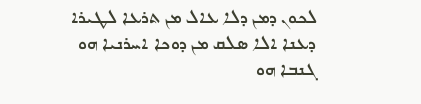ܠܟܘܢ ܕܡܢ ܕܠܐ ܥܐܠ ܡܢ ܬܪܥܐ ܠܛܝܪܐ ܕܥܢܐ ܐܠܐ ܤܠܩ ܡܢ ܕܘܟܐ ܐܚܪܢܝܐ ܗܘ ܓܢܒܐ ܗܘ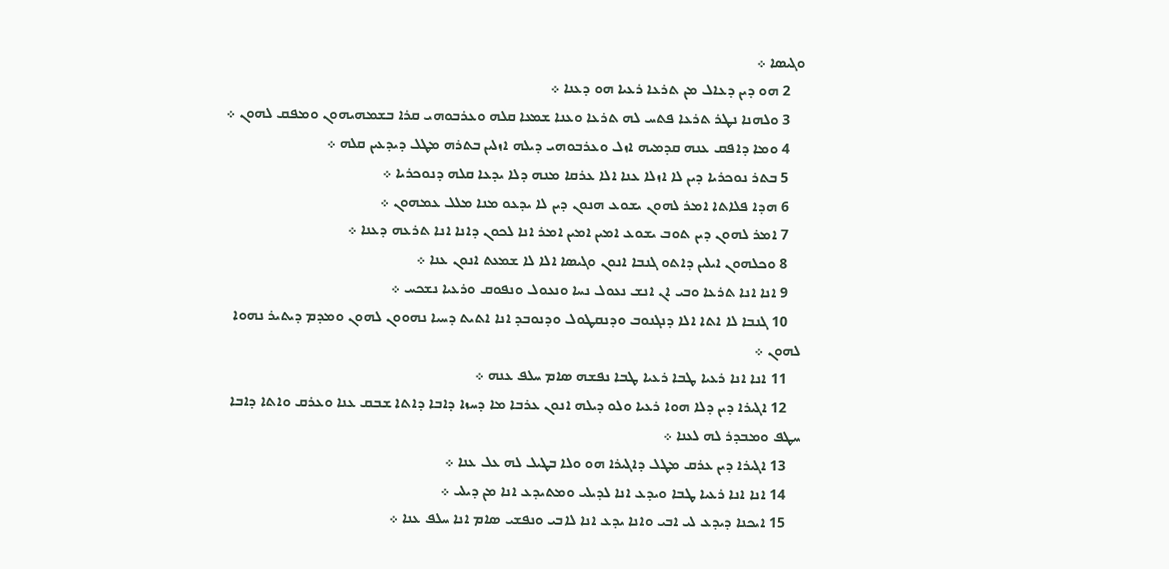ܘܓܝܤܐ ܀
    2 ܗܘ ܕܝܢ ܕܥܐܠ ܡܢ ܬܪܥܐ ܪܥܝܐ ܗܘ ܕܥܢܐ ܀
    3 ܘܠܗܢܐ ܢܛܪ ܬܪܥܐ ܦܬܚ ܠܗ ܬܪܥܐ ܘܥܢܐ ܫܡܥܐ ܩܠܗ ܘܥܪܒܘܗܝ ܩܪܐ ܒܫܡܗܝܗܘܢ ܘܡܦܩ ܠܗܘܢ ܀
    4 ܘܡܐ ܕܐܦܩ ܥܢܗ ܩܕܡܝܗ ܐܙܠ ܘܥܪܒܘܗܝ ܕܝܠܗ ܐܙܠܝܢ ܒܬܪܗ ܡܛܠ ܕܝܕܥܝܢ ܩܠܗ ܀
    5 ܒܬܪ ܢܘܟܪܝܐ ܕܝܢ ܠܐ ܐܙܠܐ ܥܢܐ ܐܠܐ ܥܪܩܐ ܡܢܗ ܕܠܐ ܝܕܥܐ ܩܠܗ ܕܢܘܟܪܝܐ ܀
    6 ܗܕܐ ܦܠܐܬܐ ܐܡܪ ܠܗܘܢ ܝܫܘܥ ܗܢܘܢ ܕܝܢ ܠܐ ܝܕܥܘ ܡܢܐ ܡܠܠ ܥܡܗܘܢ ܀
    7 ܐܡܪ ܠܗܘܢ ܕܝܢ ܬܘܒ ܝܫܘܥ ܐܡܝܢ ܐܡܝܢ ܐܡܪ ܐܢܐ ܠܟܘܢ ܕܐܢܐ ܐܢܐ ܬܪܥܗ ܕܥܢܐ ܀
    8 ܘܟܠܗܘܢ ܐܝܠܝܢ ܕܐܬܘ ܓܢܒܐ ܐܢܘܢ ܘܓܝܤܐ ܐܠܐ ܠܐ ܫܡܥܬ ܐܢܘܢ ܥܢܐ ܀
    9 ܐܢܐ ܐܢܐ ܬܪܥܐ ܘܒܝ ܐܢ ܐܢܫ ܢܥܘܠ ܢܚܐ ܘܢܥܘܠ ܘܢܦܘܩ ܘܪܥܝܐ ܢܫܟܚ ܀
    10 ܓܢܒܐ ܠܐ ܐܬܐ ܐܠܐ ܕܢܓܢܘܒ ܘܕܢܩܛܘܠ ܘܕܢܘܒܕ ܐܢܐ ܐܬܝܬ ܕܚܝܐ ܢܗܘܘܢ ܠܗܘܢ ܘܡܕܡ ܕܝܬܝܪ ܢܗܘܐ ܠܗܘܢ ܀
    11 ܐܢܐ ܐܢܐ ܪܥܝܐ ܛܒܐ ܪܥܝܐ ܛܒܐ ܢܦܫܗ ܤܐܡ ܚܠܦ ܥܢܗ ܀
    12 ܐܓܝܪܐ ܕܝܢ ܕܠܐ ܗܘܐ ܪܥܝܐ ܘܠܘ ܕܝܠܗ ܐܢܘܢ ܥܪܒܐ ܡܐ ܕܚܙܐ ܕܐܒܐ ܕܐܬܐ ܫܒܩ ܥܢܐ ܘܥܪܩ ܘܐܬܐ ܕܐܒܐ ܚܛܦ ܘܡܒܕܪ ܠܗ ܠܥܢܐ ܀
    13 ܐܓܝܪܐ ܕܝܢ ܥܪܩ ܡܛܠ ܕܐܓܝܪܐ ܗܘ ܘܠܐ ܒܛܝܠ ܠܗ ܥܠ ܥܢܐ ܀
    14 ܐܢܐ ܐܢܐ ܪܥܝܐ ܛܒܐ ܘܝܕܥ ܐܢܐ ܠܕܝܠܝ ܘܡܬܝܕܥ ܐܢܐ ܡܢ ܕܝܠܝ ܀
    15 ܐܝܟܢܐ ܕܝܕܥ ܠܝ ܐܒܝ ܘܐܢܐ ܝܕܥ ܐܢܐ ܠܐܒܝ ܘܢܦܫܝ ܤܐܡ ܐܢܐ ܚܠܦ ܥܢܐ ܀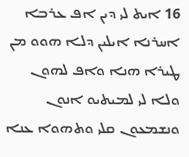16 ܐܝܬ ܠܝ ܕܝܢ ܐܦ ܥܪܒܐ ܐܚܪܢܐ ܐܝܠܝܢ ܕܠܐ ܗܘܘ ܡܢ ܛܝܪܐ ܗܢܐ ܘܐܦ ܠܗܘܢ ܘܠܐ ܠܝ ܠܡܝܬܝܘ ܐܢܘܢ ܘܢܫܡܥܘܢ ܩܠܝ ܘܬܗܘܐ ܥܢܐ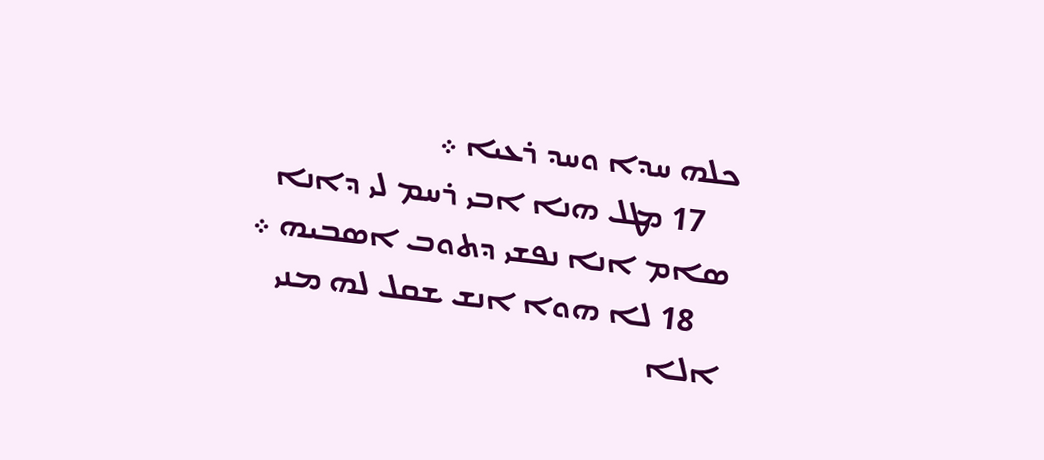ܟܠܗ ܚܕܐ ܘܚܕ ܪܥܝܐ ܀
    17 ܡܛܠ ܗܢܐ ܐܒܝ ܪܚܡ ܠܝ ܕܐܢܐ ܤܐܡ ܐܢܐ ܢܦܫܝ ܕܬܘܒ ܐܤܒܝܗ ܀
    18 ܠܐ ܗܘܐ ܐܢܫ ܫܩܠ ܠܗ ܡܢܝ ܐܠܐ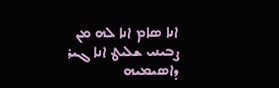ܐܢܐ ܤܐܡ ܐܢܐ ܠܗ ܡܢ ܨܒܝܢܝ ܫܠܝܛ ܐܢܐ ܓܝܪ ܕܐܤܝܡܝܗ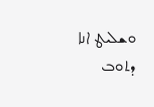ܘܫܠܝܛ ܐܢܐ ܕܬܘܒ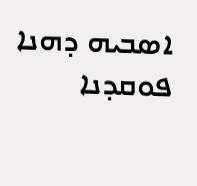ܐܤܒܝܗ ܕܗܢܐ ܦܘܩܕܢܐ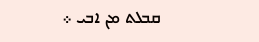ܩܒܠܬ ܡܢ ܐܒܝ ܀